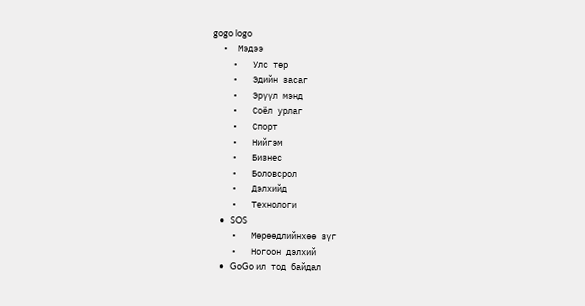gogo logo
  •  Мэдээ
    •   Улс төр
    •   Эдийн засаг
    •   Эрүүл мэнд
    •   Соёл урлаг
    •   Спорт
    •   Нийгэм
    •   Бизнес
    •   Боловсрол
    •   Дэлхийд
    •   Технологи
    •   SOS
    •   Мөрөөдлийнхөө зүг
    •   Ногоон дэлхий
    •   GoGo ил тод байдал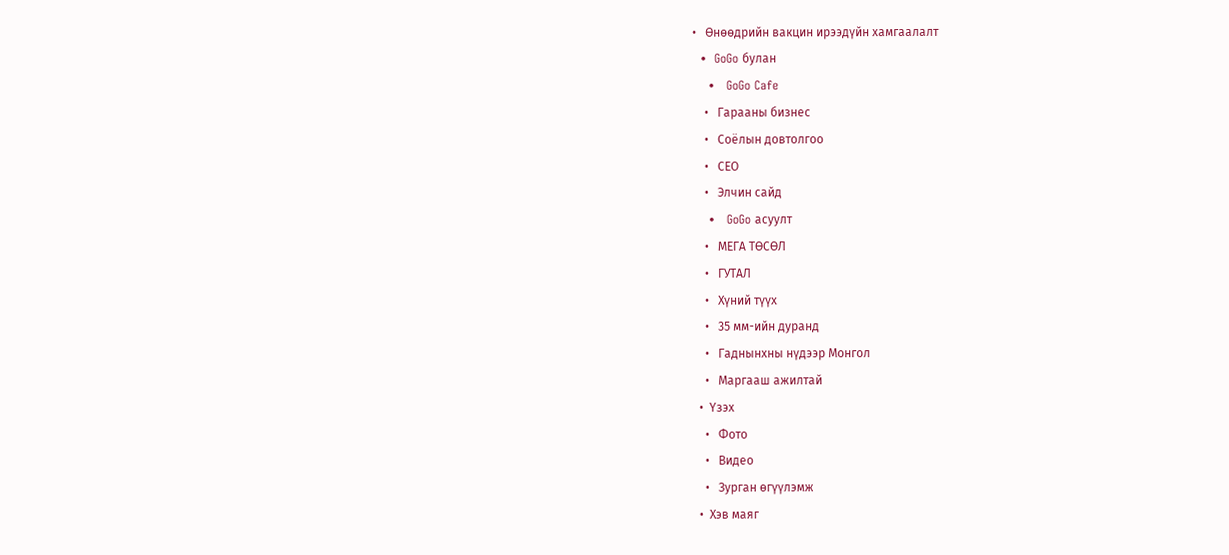•   Өнөөдрийн вакцин ирээдүйн хамгаалалт
  •  GoGo булан
    •   GoGo Cafe
    •   Гарааны бизнес
    •   Соёлын довтолгоо
    •   СEO
    •   Элчин сайд
    •   GoGo асуулт
    •   МЕГА ТӨСӨЛ
    •   ГУТАЛ
    •   Хүний түүх
    •   35 мм-ийн дуранд
    •   Гаднынхны нүдээр Монгол
    •   Маргааш ажилтай
  •  Үзэх
    •   Фото
    •   Видео
    •   Зурган өгүүлэмж
  •  Хэв маяг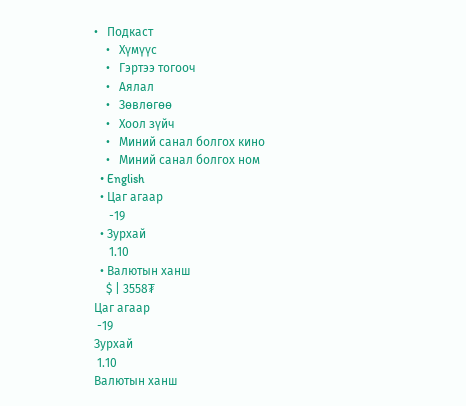•   Подкаст
    •   Хүмүүс
    •   Гэртээ тогооч
    •   Аялал
    •   Зөвлөгөө
    •   Хоол зүйч
    •   Миний санал болгох кино
    •   Миний санал болгох ном
  • English
  • Цаг агаар
     -19
  • Зурхай
     1.10
  • Валютын ханш
    $ | 3558₮
Цаг агаар
 -19
Зурхай
 1.10
Валютын ханш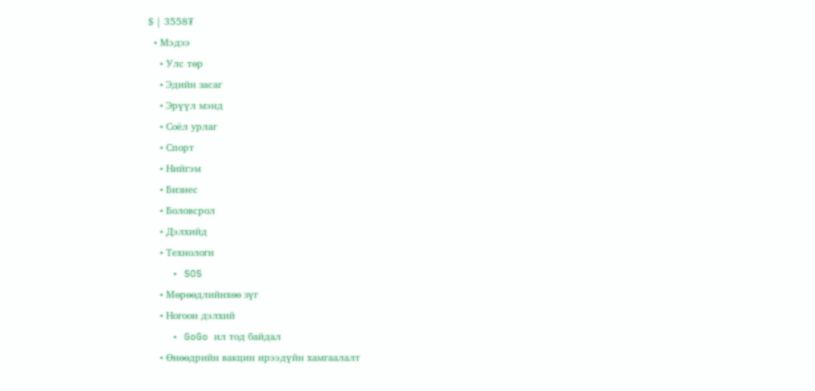$ | 3558₮
  • Мэдээ
    • Улс төр
    • Эдийн засаг
    • Эрүүл мэнд
    • Соёл урлаг
    • Спорт
    • Нийгэм
    • Бизнес
    • Боловсрол
    • Дэлхийд
    • Технологи
    • SOS
    • Мөрөөдлийнхөө зүг
    • Ногоон дэлхий
    • GoGo ил тод байдал
    • Өнөөдрийн вакцин ирээдүйн хамгаалалт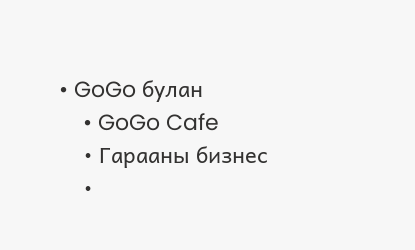• GoGo булан
    • GoGo Cafe
    • Гарааны бизнес
    •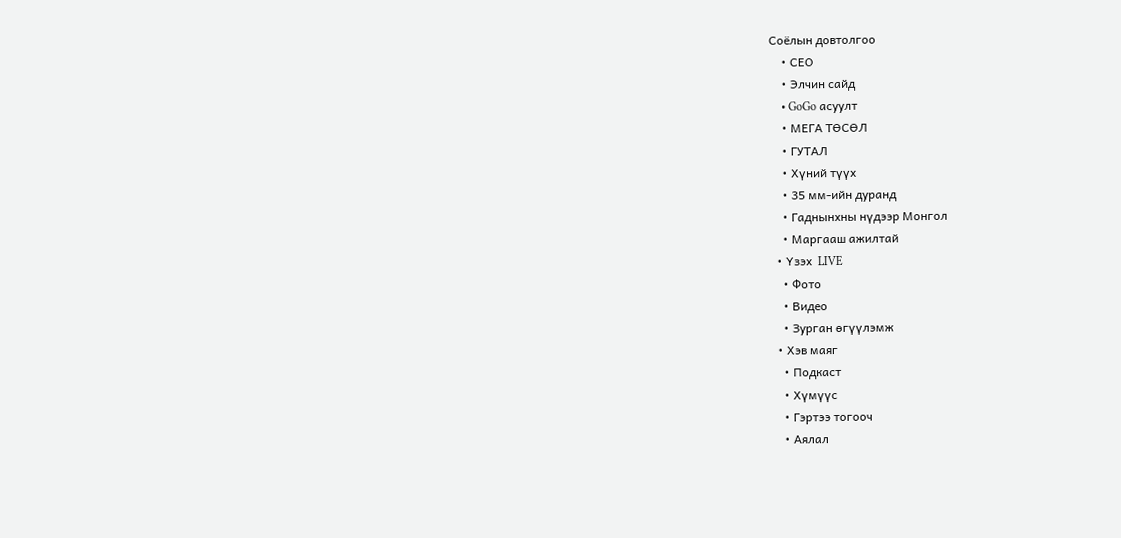Соёлын довтолгоо
    • СEO
    • Элчин сайд
    • GoGo асуулт
    • МЕГА ТӨСӨЛ
    • ГУТАЛ
    • Хүний түүх
    • 35 мм-ийн дуранд
    • Гаднынхны нүдээр Монгол
    • Маргааш ажилтай
  • Үзэх  LIVE
    • Фото
    • Видео
    • Зурган өгүүлэмж
  • Хэв маяг
    • Подкаст
    • Хүмүүс
    • Гэртээ тогооч
    • Аялал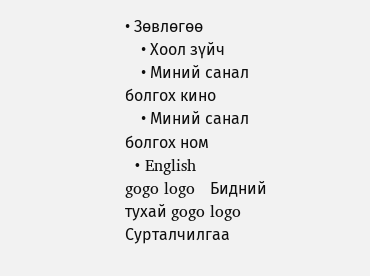• Зөвлөгөө
    • Хоол зүйч
    • Миний санал болгох кино
    • Миний санал болгох ном
  • English
gogo logo   Бидний тухай gogo logo Сурталчилгаа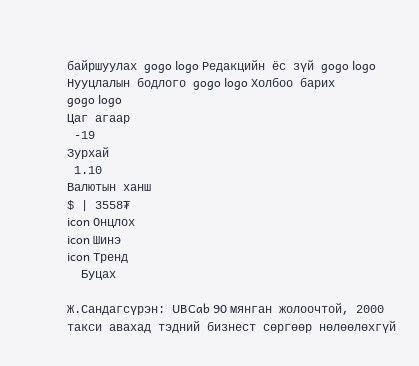байршуулах gogo logo Редакцийн ёс зүй gogo logo Нууцлалын бодлого gogo logo Холбоо барих
gogo logo
Цаг агаар
 -19
Зурхай
 1.10
Валютын ханш
$ | 3558₮
icon Онцлох
icon Шинэ
icon Тренд
  Буцах

Ж.Сандагсүрэн: UBCab 90 мянган жолоочтой, 2000 такси авахад тэдний бизнест сөргөөр нөлөөлөхгүй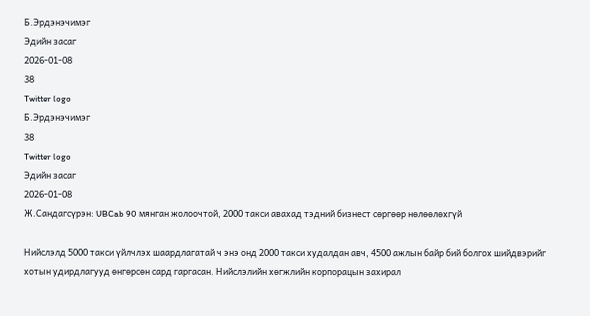Б.Эрдэнэчимэг
Эдийн засаг
2026-01-08
38
Twitter logo
Б.Эрдэнэчимэг
38
Twitter logo
Эдийн засаг
2026-01-08
Ж.Сандагсүрэн: UBCab 90 мянган жолоочтой, 2000 такси авахад тэдний бизнест сөргөөр нөлөөлөхгүй

Нийслэлд 5000 такси үйлчлэх шаардлагатай ч энэ онд 2000 такси худалдан авч, 4500 ажлын байр бий болгох шийдвэрийг хотын удирдлагууд өнгөрсөн сард гаргасан. Нийслэлийн хөгжлийн корпорацын захирал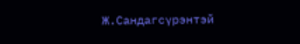Ж.Сандагсүрэнтэй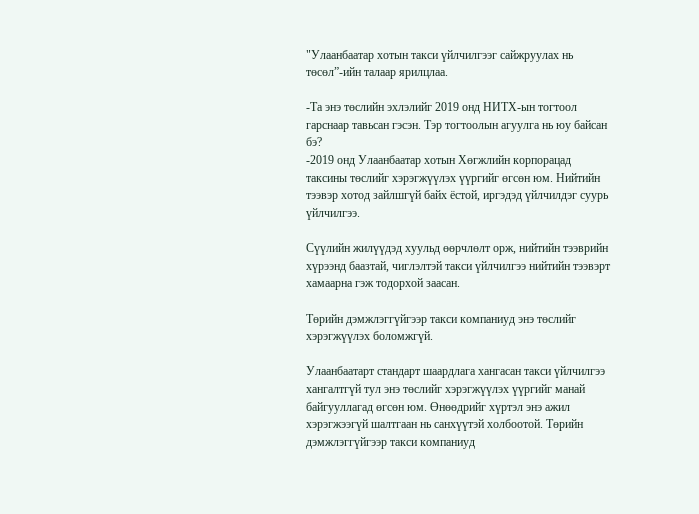"Улаанбаатар хотын такси үйлчилгээг сайжруулах нь төсөл”-ийн талаар ярилцлаа.

-Та энэ төслийн эхлэлийг 2019 онд НИТХ-ын тогтоол гарснаар тавьсан гэсэн. Тэр тогтоолын агуулга нь юу байсан бэ?
-2019 онд Улаанбаатар хотын Хөгжлийн корпорацад таксины төслийг хэрэгжүүлэх үүргийг өгсөн юм. Нийтийн тээвэр хотод зайлшгүй байх ёстой, иргэдэд үйлчилдэг суурь үйлчилгээ.

Сүүлийн жилүүдэд хуульд өөрчлөлт орж, нийтийн тээврийн хүрээнд баазтай, чиглэлтэй такси үйлчилгээ нийтийн тээвэрт хамаарна гэж тодорхой заасан.

Төрийн дэмжлэггүйгээр такси компаниуд энэ төслийг хэрэгжүүлэх боломжгүй.

Улаанбаатарт стандарт шаардлага хангасан такси үйлчилгээ хангалтгүй тул энэ төслийг хэрэгжүүлэх үүргийг манай байгууллагад өгсөн юм. Өнөөдрийг хүртэл энэ ажил хэрэгжээгүй шалтгаан нь санхүүтэй холбоотой. Төрийн дэмжлэггүйгээр такси компаниуд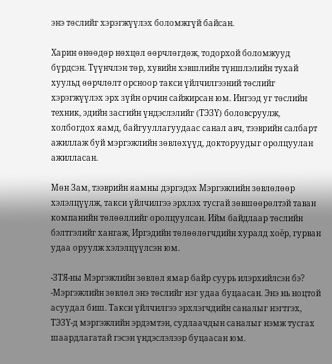энэ төслийг хэрэгжүүлэх боломжгүй байсан.

Харин өнөөдөр нөхцөл өөрчлөгдөж, тодорхой боломжууд бүрдсэн. Түүнчлэн төр, хувийн хэвшлийн түншлэлийн тухай хуульд өөрчлөлт орсноор такси үйлчилгээний төслийг хэрэгжүүлэх эрх зүйн орчин сайжирсан юм. Ингээд уг төслийн техник, эдийн засгийн үндэслэлийг (ТЭЗҮ) боловсруулж, холбогдох яамд, байгууллагуудаас санал авч, тээврийн салбарт ажиллаж буй мэргэжлийн зөвлөхүүд, докторуудыг оролцуулан ажилласан.

Мөн Зам, тээврийн яамны дэргэдэх Мэргэжлийн зөвлөлөөр хэлэлцүүлж, такси үйлчилгээ эрхлэх тусгай зөвшөөрөлтэй таван компанийн төлөөллийг оролцуулсан. Ийм байдлаар төслийн бэлтгэлийг хангаж, Иргэдийн төлөөлөгчдийн хуралд хоёр, гурван удаа оруулж хэлэлцүүлсэн юм.

-ЗТЯ-ны Мэргэжлийн зөвлөл ямар байр суурь илэрхийлсэн бэ?
-Мэргэжлийн зөвлөл энэ төслийг нэг удаа буцаасан. Энэ нь ноцтой асуудал биш. Такси үйлчилгээ эрхлэгчдийн саналыг нэгтгэх, ТЭЗҮ-д мэргэжлийн эрдэмтэн, судлаачдын саналыг нэмж тусгах шаардлагатай гэсэн үндэслэлээр буцаасан юм.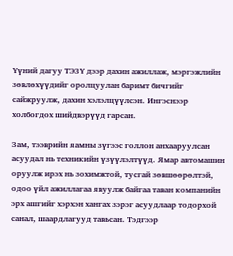Үүний дагуу ТЭЗҮ дээр дахин ажиллаж, мэргэжлийн зөвлөхүүдийг оролцуулан баримт бичгийг сайжруулж, дахин хэлэлцүүлсэн. Ингэснээр холбогдох шийдвэрүүд гарсан.

Зам, тээврийн яамны зүгээс голлон анхааруулсан асуудал нь техникийн үзүүлэлтүүд. Ямар автомашин оруулж ирэх нь зохимжтой, тусгай зөвшөөрөлтэй, одоо үйл ажиллагаа явуулж байгаа таван компанийн эрх ашгийг хэрхэн хангах зэрэг асуудлаар тодорхой санал, шаардлагууд тавьсан. Тэдгээр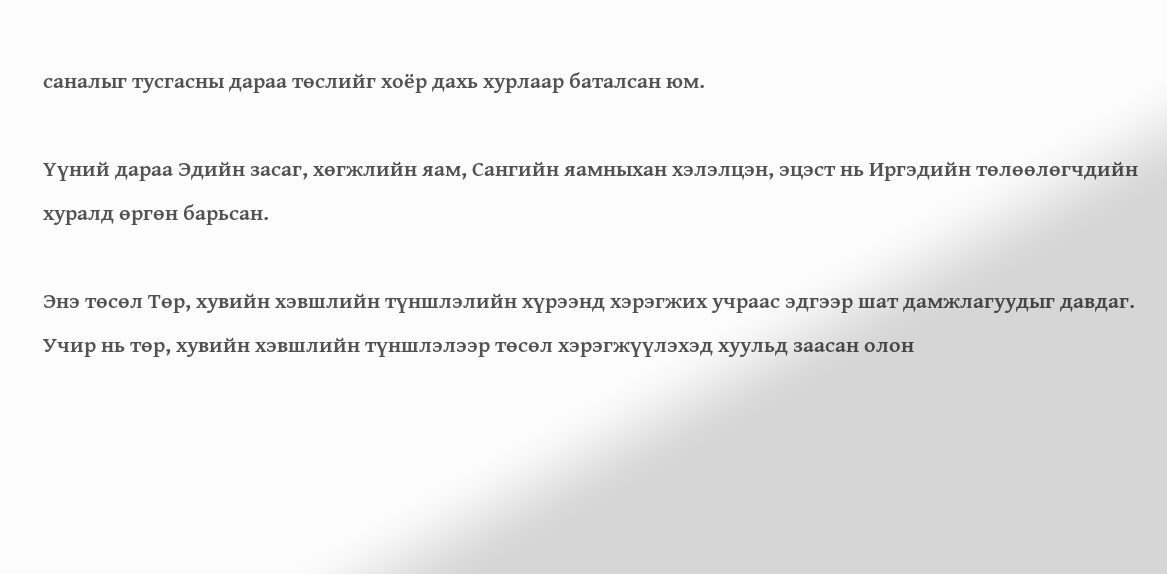саналыг тусгасны дараа төслийг хоёр дахь хурлаар баталсан юм.

Үүний дараа Эдийн засаг, хөгжлийн яам, Сангийн яамныхан хэлэлцэн, эцэст нь Иргэдийн төлөөлөгчдийн хуралд өргөн барьсан.

Энэ төсөл Төр, хувийн хэвшлийн түншлэлийн хүрээнд хэрэгжих учраас эдгээр шат дамжлагуудыг давдаг. Учир нь төр, хувийн хэвшлийн түншлэлээр төсөл хэрэгжүүлэхэд хуульд заасан олон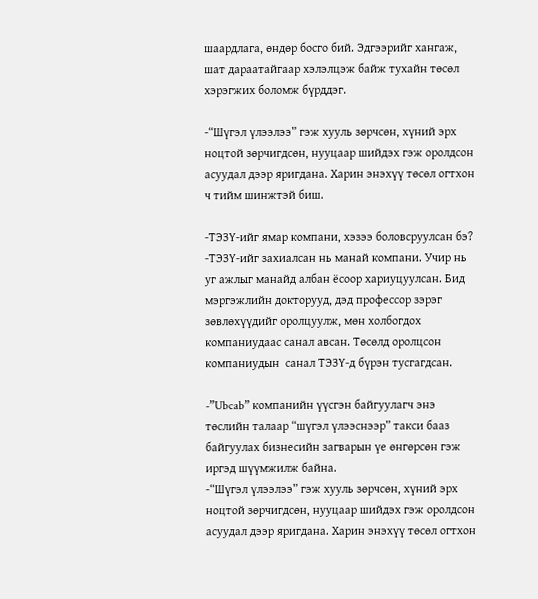шаардлага, өндөр босго бий. Эдгээрийг хангаж, шат дараатайгаар хэлэлцэж байж тухайн төсөл хэрэгжих боломж бүрддэг.

-“Шүгэл үлээлээ” гэж хууль зөрчсөн, хүний эрх ноцтой зөрчигдсөн, нууцаар шийдэх гэж оролдсон асуудал дээр яригдана. Харин энэхүү төсөл огтхон ч тийм шинжтэй биш.

-ТЭЗҮ-ийг ямар компани, хэзээ боловсруулсан бэ?
-ТЭЗҮ-ийг захиалсан нь манай компани. Учир нь уг ажлыг манайд албан ёсоор хариуцуулсан. Бид мэргэжлийн докторууд, дэд профессор зэрэг зөвлөхүүдийг оролцуулж, мөн холбогдох компаниудаас санал авсан. Төсөлд оролцсон компаниудын  санал ТЭЗҮ-д бүрэн тусгагдсан.

-”Ubcab” компанийн үүсгэн байгуулагч энэ төслийн талаар “шүгэл үлээснээр” такси бааз байгуулах бизнесийн загварын үе өнгөрсөн гэж иргэд шүүмжилж байна.
-“Шүгэл үлээлээ” гэж хууль зөрчсөн, хүний эрх ноцтой зөрчигдсөн, нууцаар шийдэх гэж оролдсон асуудал дээр яригдана. Харин энэхүү төсөл огтхон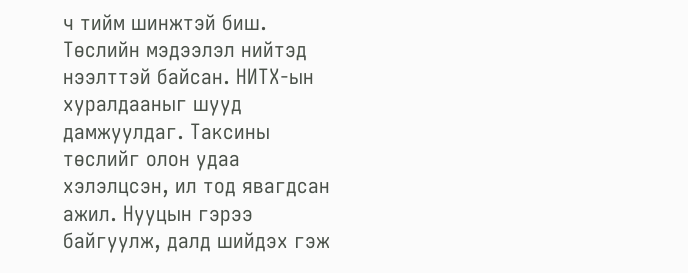ч тийм шинжтэй биш. Төслийн мэдээлэл нийтэд нээлттэй байсан. НИТХ-ын хуралдааныг шууд дамжуулдаг. Таксины төслийг олон удаа хэлэлцсэн, ил тод явагдсан ажил. Нууцын гэрээ байгуулж, далд шийдэх гэж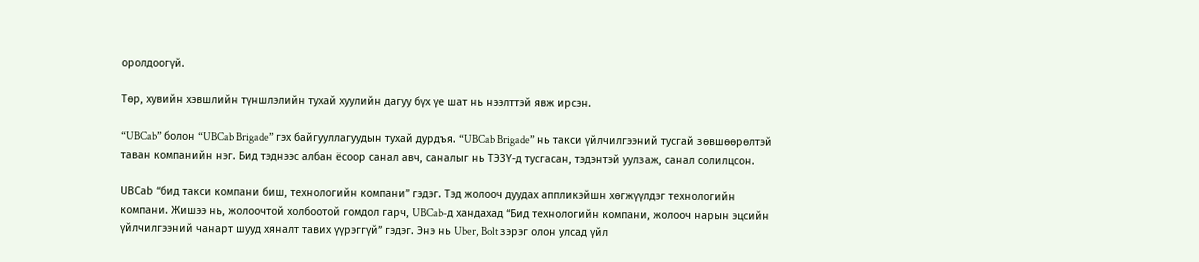оролдоогүй.

Төр, хувийн хэвшлийн түншлэлийн тухай хуулийн дагуу бүх үе шат нь нээлттэй явж ирсэн.

“UBCab” болон “UBCab Brigade” гэх байгууллагуудын тухай дурдъя. “UBCab Brigade” нь такси үйлчилгээний тусгай зөвшөөрөлтэй таван компанийн нэг. Бид тэднээс албан ёсоор санал авч, саналыг нь ТЭЗҮ-д тусгасан, тэдэнтэй уулзаж, санал солилцсон.

UBСab “бид такси компани биш, технологийн компани” гэдэг. Тэд жолооч дуудах аппликэйшн хөгжүүлдэг технологийн компани. Жишээ нь, жолоочтой холбоотой гомдол гарч, UBCab-д хандахад “Бид технологийн компани, жолооч нарын эцсийн үйлчилгээний чанарт шууд хяналт тавих үүрэггүй” гэдэг. Энэ нь Uber, Bolt зэрэг олон улсад үйл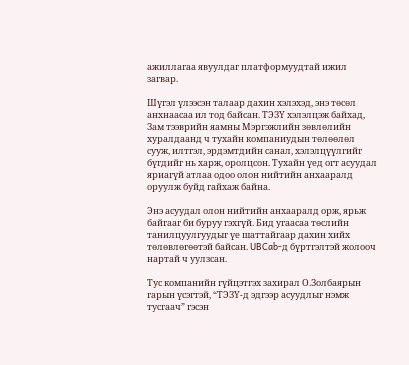ажиллагаа явуулдаг платформуудтай ижил загвар.

Шүгэл үлээсэн талаар дахин хэлэхэд, энэ төсөл анхнаасаа ил тод байсан. ТЭЗҮ хэлэлцэж байхад, Зам тээврийн яамны Мэргэжлийн зөвлөлийн хуралдаанд ч тухайн компаниудын төлөөлөл сууж, илтгэл, эрдэмтдийн санал, хэлэлцүүлгийг бүгдийг нь харж, оролцсон. Тухайн үед огт асуудал яриагүй атлаа одоо олон нийтийн анхааралд оруулж буйд гайхаж байна.

Энэ асуудал олон нийтийн анхааралд орж, ярьж байгааг би буруу гэхгүй. Бид угаасаа төслийн танилцуулгуудыг үе шаттайгаар дахин хийх төлөвлөгөөтэй байсан. UBCab-д бүртгэлтэй жолооч нартай ч уулзсан.

Тус компанийн гүйцэтгэх захирал О.Золбаярын гарын үсэгтэй, “ТЭЗҮ-д эдгээр асуудлыг нэмж тусгаач” гэсэн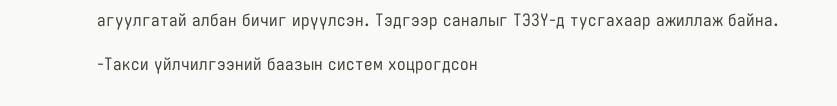агуулгатай албан бичиг ирүүлсэн. Тэдгээр саналыг ТЭЗҮ-д тусгахаар ажиллаж байна.

-Такси үйлчилгээний баазын систем хоцрогдсон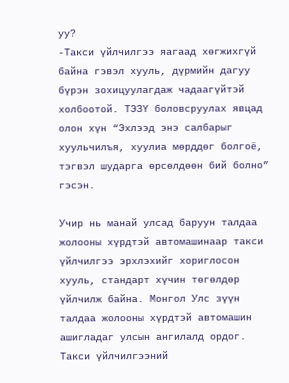уу?
-Такси үйлчилгээ яагаад хөгжихгүй байна гэвэл хууль, дүрмийн дагуу бүрэн зохицуулагдаж чадаагүйтэй холбоотой. ТЭЗҮ боловсруулах явцад олон хүн “Эхлээд энэ салбарыг хуульчилъя, хуулиа мөрддөг болгоё, тэгвэл шударга өрсөлдөөн бий болно” гэсэн.

Учир нь манай улсад баруун талдаа жолооны хүрдтэй автомашинаар такси үйлчилгээ эрхлэхийг хориглосон хууль, стандарт хүчин төгөлдөр үйлчилж байна. Монгол Улс зүүн талдаа жолооны хүрдтэй автомашин ашигладаг улсын ангилалд ордог. Такси үйлчилгээний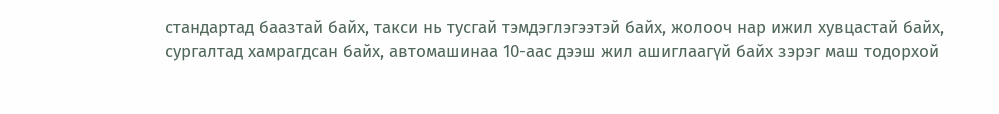стандартад баазтай байх, такси нь тусгай тэмдэглэгээтэй байх, жолооч нар ижил хувцастай байх, сургалтад хамрагдсан байх, автомашинаа 10-аас дээш жил ашиглаагүй байх зэрэг маш тодорхой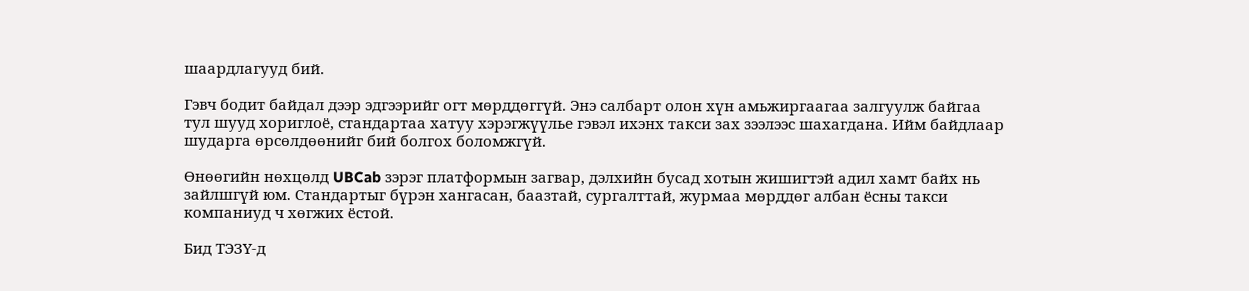шаардлагууд бий.

Гэвч бодит байдал дээр эдгээрийг огт мөрддөггүй. Энэ салбарт олон хүн амьжиргаагаа залгуулж байгаа тул шууд хориглоё, стандартаа хатуу хэрэгжүүлье гэвэл ихэнх такси зах зээлээс шахагдана. Ийм байдлаар шударга өрсөлдөөнийг бий болгох боломжгүй.

Өнөөгийн нөхцөлд UBCab зэрэг платформын загвар, дэлхийн бусад хотын жишигтэй адил хамт байх нь зайлшгүй юм. Стандартыг бүрэн хангасан, баазтай, сургалттай, журмаа мөрддөг албан ёсны такси компаниуд ч хөгжих ёстой.

Бид ТЭЗҮ-д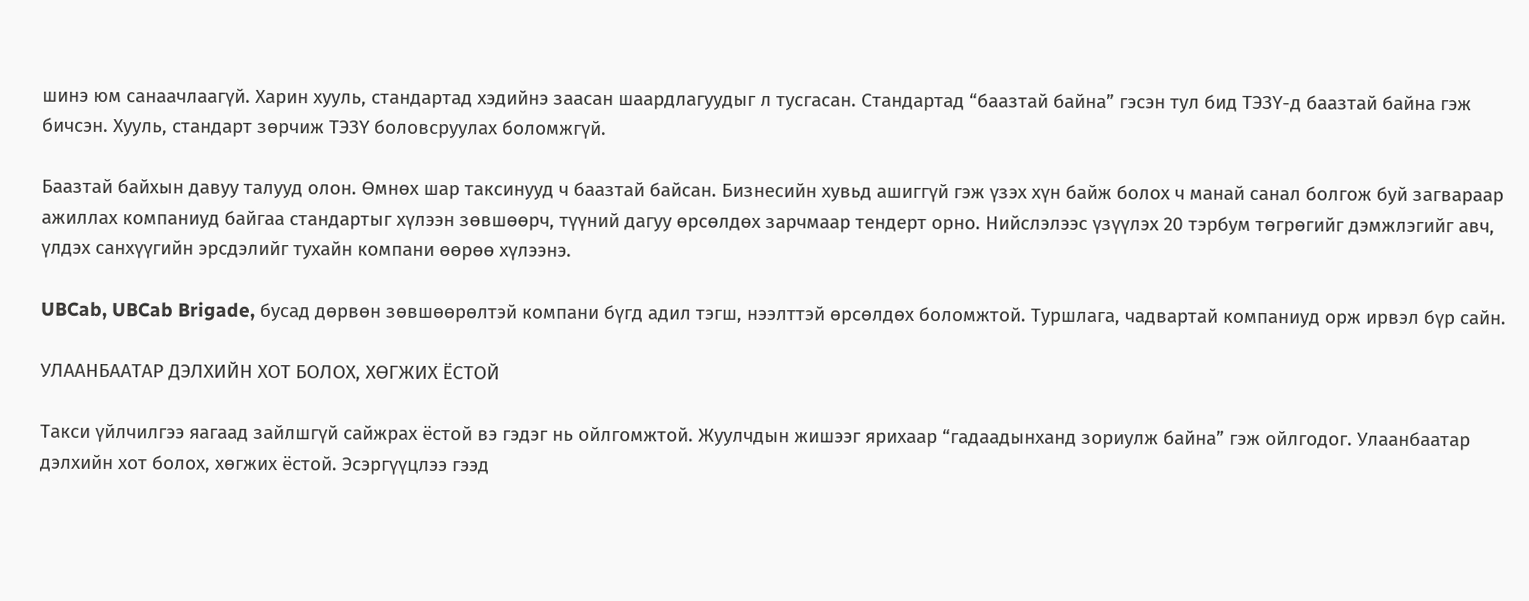шинэ юм санаачлаагүй. Харин хууль, стандартад хэдийнэ заасан шаардлагуудыг л тусгасан. Стандартад “баазтай байна” гэсэн тул бид ТЭЗҮ-д баазтай байна гэж бичсэн. Хууль, стандарт зөрчиж ТЭЗҮ боловсруулах боломжгүй.

Баазтай байхын давуу талууд олон. Өмнөх шар таксинууд ч баазтай байсан. Бизнесийн хувьд ашиггүй гэж үзэх хүн байж болох ч манай санал болгож буй загвараар ажиллах компаниуд байгаа стандартыг хүлээн зөвшөөрч, түүний дагуу өрсөлдөх зарчмаар тендерт орно. Нийслэлээс үзүүлэх 20 тэрбум төгрөгийг дэмжлэгийг авч, үлдэх санхүүгийн эрсдэлийг тухайн компани өөрөө хүлээнэ.

UBCab, UBCab Brigade, бусад дөрвөн зөвшөөрөлтэй компани бүгд адил тэгш, нээлттэй өрсөлдөх боломжтой. Туршлага, чадвартай компаниуд орж ирвэл бүр сайн.

УЛААНБААТАР ДЭЛХИЙН ХОТ БОЛОХ, ХӨГЖИХ ЁСТОЙ

Такси үйлчилгээ яагаад зайлшгүй сайжрах ёстой вэ гэдэг нь ойлгомжтой. Жуулчдын жишээг ярихаар “гадаадынханд зориулж байна” гэж ойлгодог. Улаанбаатар дэлхийн хот болох, хөгжих ёстой. Эсэргүүцлээ гээд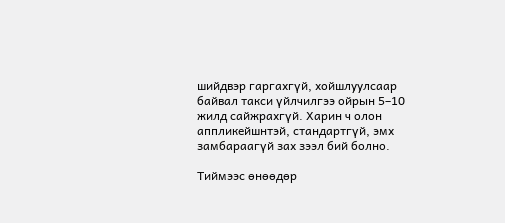шийдвэр гаргахгүй, хойшлуулсаар байвал такси үйлчилгээ ойрын 5–10 жилд сайжрахгүй. Харин ч олон аппликейшнтэй, стандартгүй, эмх замбараагүй зах зээл бий болно.

Тиймээс өнөөдөр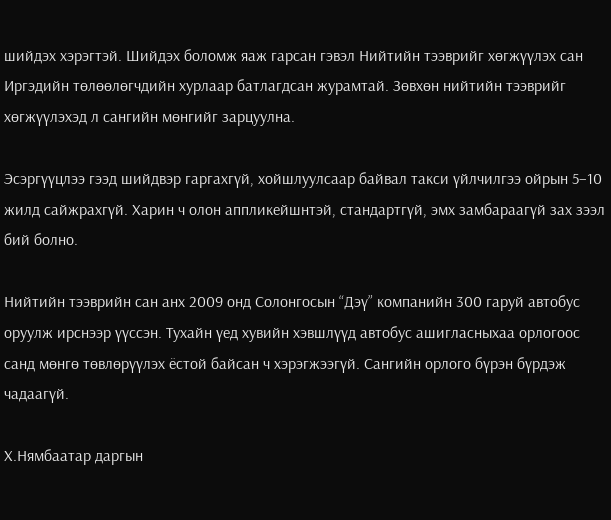шийдэх хэрэгтэй. Шийдэх боломж яаж гарсан гэвэл Нийтийн тээврийг хөгжүүлэх сан Иргэдийн төлөөлөгчдийн хурлаар батлагдсан журамтай. Зөвхөн нийтийн тээврийг хөгжүүлэхэд л сангийн мөнгийг зарцуулна.

Эсэргүүцлээ гээд шийдвэр гаргахгүй, хойшлуулсаар байвал такси үйлчилгээ ойрын 5–10 жилд сайжрахгүй. Харин ч олон аппликейшнтэй, стандартгүй, эмх замбараагүй зах зээл бий болно.

Нийтийн тээврийн сан анх 2009 онд Солонгосын “Дэү” компанийн 300 гаруй автобус оруулж ирснээр үүссэн. Тухайн үед хувийн хэвшлүүд автобус ашигласныхаа орлогоос санд мөнгө төвлөрүүлэх ёстой байсан ч хэрэгжээгүй. Сангийн орлого бүрэн бүрдэж чадаагүй.

Х.Нямбаатар даргын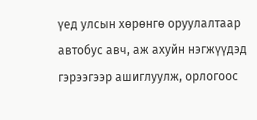үед улсын хөрөнгө оруулалтаар автобус авч, аж ахуйн нэгжүүдэд гэрээгээр ашиглуулж, орлогоос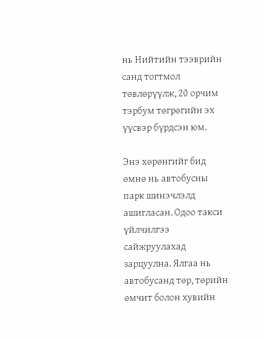нь Нийтийн тээврийн санд тогтмол төвлөрүүлж, 20 орчим тэрбум төгрөгийн эх үүсвэр бүрдсэн юм.

Энэ хөрөнгийг бид өмнө нь автобусны парк шинэчлэлд ашигласан. Одоо такси үйлчилгээ сайжруулахад зарцуулна. Ялгаа нь автобусанд төр, төрийн өмчит болон хувийн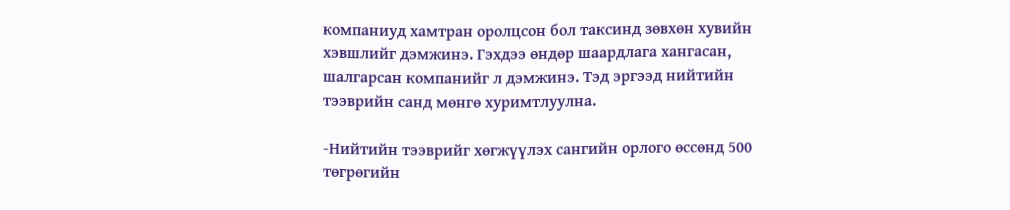компаниуд хамтран оролцсон бол таксинд зөвхөн хувийн хэвшлийг дэмжинэ. Гэхдээ өндөр шаардлага хангасан, шалгарсан компанийг л дэмжинэ. Тэд эргээд нийтийн тээврийн санд мөнгө хуримтлуулна.

-Нийтийн тээврийг хөгжүүлэх сангийн орлого өссөнд 500 төгрөгийн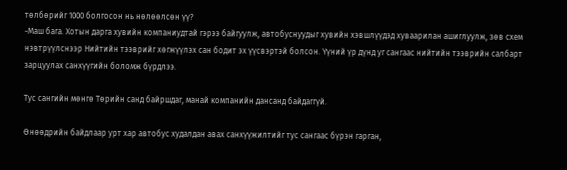төлбөрийг 1000 болгосон нь нөлөөлсөн үү?
-Маш бага. Хотын дарга хувийн компаниудтай гэрээ байгуулж, автобуснуудыг хувийн хэвшлүүдэд хуваарилан ашиглуулж, зөв схем нэвтрүүлснээр Нийтийн тээврийг хөгжүүлэх сан бодит эх үүсвэртэй болсон. Үүний үр дүнд уг сангаас нийтийн тээврийн салбарт зарцуулах санхүүгийн боломж бүрдлээ.

Тус сангийн мөнгө Төрийн санд байршдаг, манай компанийн дансанд байдаггүй.

Өнөөдрийн байдлаар урт хар автобус худалдан авах санхүүжилтийг тус сангаас бүрэн гарган,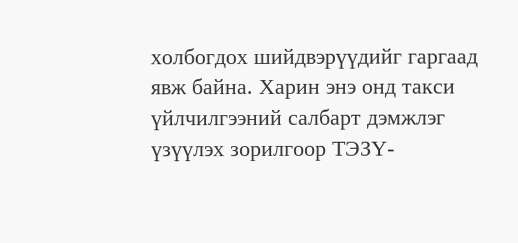холбогдох шийдвэрүүдийг гаргаад явж байна. Харин энэ онд такси үйлчилгээний салбарт дэмжлэг үзүүлэх зорилгоор ТЭЗҮ-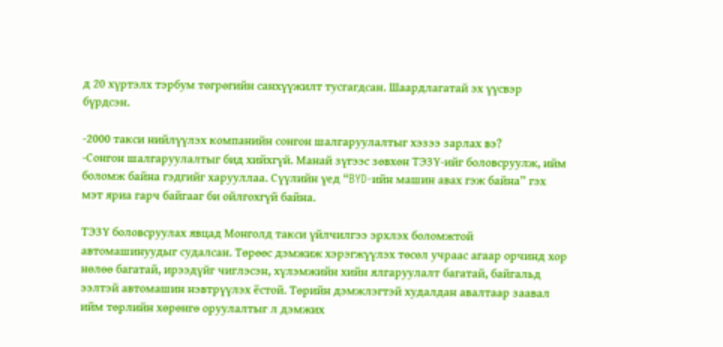д 20 хүртэлх тэрбум төгрөгийн санхүүжилт тусгагдсан. Шаардлагатай эх үүсвэр бүрдсэн.

-2000 такси нийлүүлэх компанийн сонгон шалгаруулалтыг хэзээ зарлах вэ?
-Сонгон шалгаруулалтыг бид хийхгүй. Манай зүгээс зөвхөн ТЭЗҮ-ийг боловсруулж, ийм боломж байна гэдгийг харууллаа. Сүүлийн үед “BYD-ийн машин авах гэж байна” гэх мэт яриа гарч байгааг би ойлгохгүй байна.

ТЭЗҮ боловсруулах явцад Монголд такси үйлчилгээ эрхлэх боломжтой автомашинуудыг судалсан. Төрөөс дэмжиж хэрэгжүүлэх төсөл учраас агаар орчинд хор нөлөө багатай, ирээдүйг чиглэсэн, хүлэмжийн хийн ялгаруулалт багатай, байгальд ээлтэй автомашин нэвтрүүлэх ёстой. Төрийн дэмжлэгтэй худалдан авалтаар заавал ийм төрлийн хөрөнгө оруулалтыг л дэмжих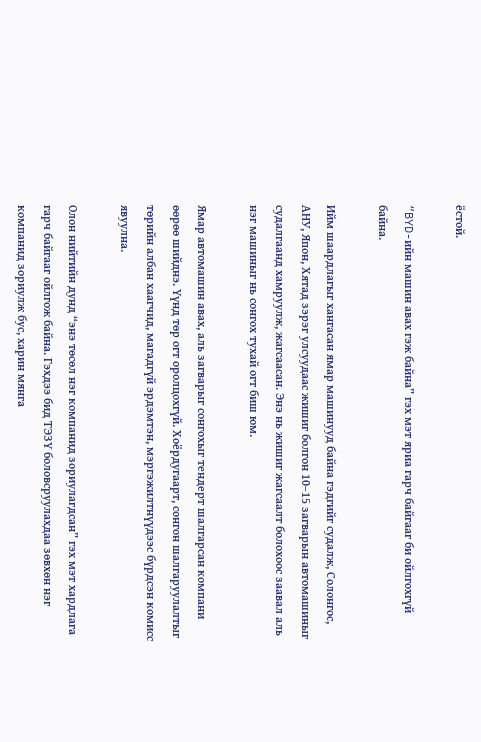ёстой.

“BYD-ийн машин авах гэж байна” гэх мэт яриа гарч байгааг би ойлгохгүй байна.

Ийм шаардлагыг хангасан ямар машинууд байна гэдгийг судалж, Солонгос, АНУ, Япон, Хятад зэрэг улсуудаас жишиг болгон 10–15 загварын автомашиныг судалгаанд хамруулж, жагсаасан. Энэ нь жишиг жагсаалт болохоос заавал аль нэг машиныг нь сонгох тухай огт биш юм.

Ямар автомашин авах, аль загварыг сонгохыг тендерт шалгарсан компани өөрөө шийднэ. Үүнд төр огт оролцохгүй. Хоёрдугаарт, сонгон шалгаруулалтыг төрийн албан хаагчид, магадгүй эрдэмтэн, мэргэжилтнүүдээс бүрдсэн комисс явуулна.

Олон нийтийн дунд “энэ төсөл нэг компанид зориулагдсан” гэх мэт хардлага гарч байгааг ойлгож байна. Гэхдээ бид ТЭЗҮ боловсруулахдаа зөвхөн нэг компанид зориулж бус, харин мянга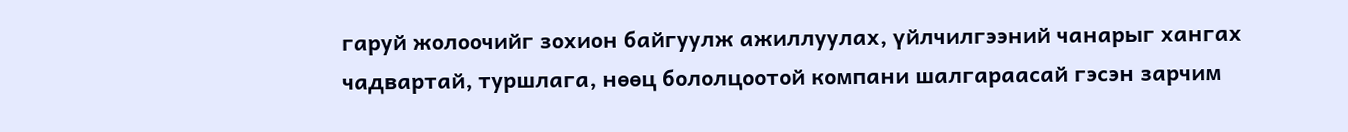гаруй жолоочийг зохион байгуулж ажиллуулах, үйлчилгээний чанарыг хангах чадвартай, туршлага, нөөц бололцоотой компани шалгараасай гэсэн зарчим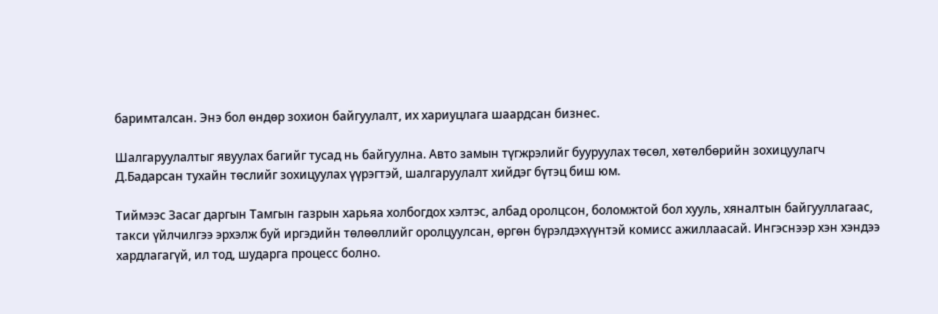баримталсан. Энэ бол өндөр зохион байгуулалт, их хариуцлага шаардсан бизнес.

Шалгаруулалтыг явуулах багийг тусад нь байгуулна. Авто замын түгжрэлийг бууруулах төсөл, хөтөлбөрийн зохицуулагч Д.Бадарсан тухайн төслийг зохицуулах үүрэгтэй, шалгаруулалт хийдэг бүтэц биш юм.

Тиймээс Засаг даргын Тамгын газрын харьяа холбогдох хэлтэс, албад оролцсон, боломжтой бол хууль, хяналтын байгууллагаас, такси үйлчилгээ эрхэлж буй иргэдийн төлөөллийг оролцуулсан, өргөн бүрэлдэхүүнтэй комисс ажиллаасай. Ингэснээр хэн хэндээ хардлагагүй, ил тод, шударга процесс болно.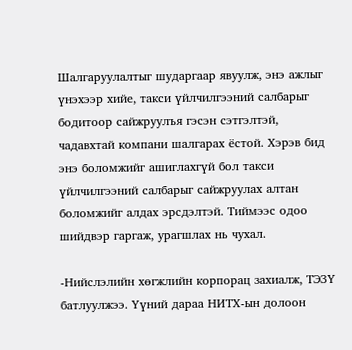Шалгаруулалтыг шударгаар явуулж, энэ ажлыг үнэхээр хийе, такси үйлчилгээний салбарыг бодитоор сайжруулъя гэсэн сэтгэлтэй, чадавхтай компани шалгарах ёстой. Хэрэв бид энэ боломжийг ашиглахгүй бол такси үйлчилгээний салбарыг сайжруулах алтан боломжийг алдах эрсдэлтэй. Тиймээс одоо шийдвэр гаргаж, урагшлах нь чухал.

-Нийслэлийн хөгжлийн корпорац захиалж, ТЭЗҮ батлуулжээ. Үүний дараа НИТХ-ын долоон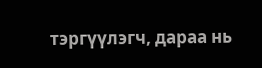тэргүүлэгч, дараа нь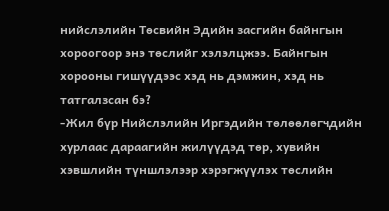нийслэлийн Төсвийн Эдийн засгийн байнгын хороогоор энэ төслийг хэлэлцжээ. Байнгын хорооны гишүүдээс хэд нь дэмжин, хэд нь татгалзсан бэ?
-Жил бүр Нийслэлийн Иргэдийн төлөөлөгчдийн хурлаас дараагийн жилүүдэд төр, хувийн хэвшлийн түншлэлээр хэрэгжүүлэх төслийн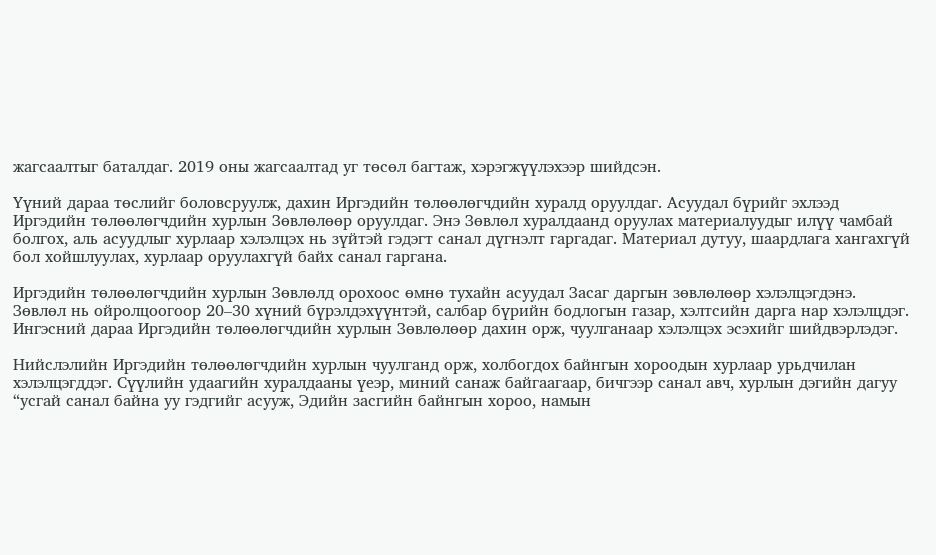жагсаалтыг баталдаг. 2019 оны жагсаалтад уг төсөл багтаж, хэрэгжүүлэхээр шийдсэн.

Үүний дараа төслийг боловсруулж, дахин Иргэдийн төлөөлөгчдийн хуралд оруулдаг. Асуудал бүрийг эхлээд Иргэдийн төлөөлөгчдийн хурлын Зөвлөлөөр оруулдаг. Энэ Зөвлөл хуралдаанд оруулах материалуудыг илүү чамбай болгох, аль асуудлыг хурлаар хэлэлцэх нь зүйтэй гэдэгт санал дүгнэлт гаргадаг. Материал дутуу, шаардлага хангахгүй бол хойшлуулах, хурлаар оруулахгүй байх санал гаргана.

Иргэдийн төлөөлөгчдийн хурлын Зөвлөлд орохоос өмнө тухайн асуудал Засаг даргын зөвлөлөөр хэлэлцэгдэнэ. Зөвлөл нь ойролцоогоор 20–30 хүний бүрэлдэхүүнтэй, салбар бүрийн бодлогын газар, хэлтсийн дарга нар хэлэлцдэг. Ингэсний дараа Иргэдийн төлөөлөгчдийн хурлын Зөвлөлөөр дахин орж, чуулганаар хэлэлцэх эсэхийг шийдвэрлэдэг.

Нийслэлийн Иргэдийн төлөөлөгчдийн хурлын чуулганд орж, холбогдох байнгын хороодын хурлаар урьдчилан хэлэлцэгддэг. Сүүлийн удаагийн хуралдааны үеэр, миний санаж байгаагаар, бичгээр санал авч, хурлын дэгийн дагуу “усгай санал байна уу гэдгийг асууж, Эдийн засгийн байнгын хороо, намын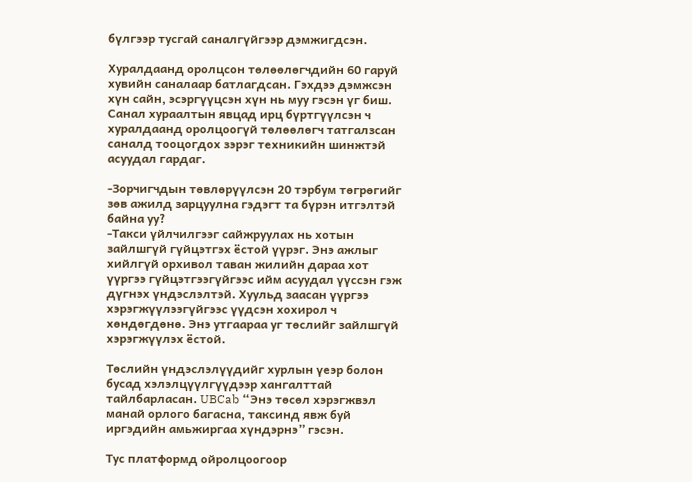бүлгээр тусгай саналгүйгээр дэмжигдсэн.

Хуралдаанд оролцсон төлөөлөгчдийн 60 гаруй хувийн саналаар батлагдсан. Гэхдээ дэмжсэн хүн сайн, эсэргүүцсэн хүн нь муу гэсэн үг биш. Санал хураалтын явцад ирц бүртгүүлсэн ч хуралдаанд оролцоогүй төлөөлөгч татгалзсан саналд тооцогдох зэрэг техникийн шинжтэй асуудал гардаг.

-Зорчигчдын төвлөрүүлсэн 20 тэрбум төгрөгийг зөв ажилд зарцуулна гэдэгт та бүрэн итгэлтэй байна уу?
-Такси үйлчилгээг сайжруулах нь хотын зайлшгүй гүйцэтгэх ёстой үүрэг. Энэ ажлыг хийлгүй орхивол таван жилийн дараа хот үүргээ гүйцэтгээгүйгээс ийм асуудал үүссэн гэж дүгнэх үндэслэлтэй. Хуульд заасан үүргээ хэрэгжүүлээгүйгээс үүдсэн хохирол ч хөндөгдөнө. Энэ утгаараа уг төслийг зайлшгүй хэрэгжүүлэх ёстой.

Төслийн үндэслэлүүдийг хурлын үеэр болон бусад хэлэлцүүлгүүдээр хангалттай тайлбарласан. UBCab “Энэ төсөл хэрэгжвэл манай орлого багасна, таксинд явж буй иргэдийн амьжиргаа хүндэрнэ” гэсэн.

Тус платформд ойролцоогоор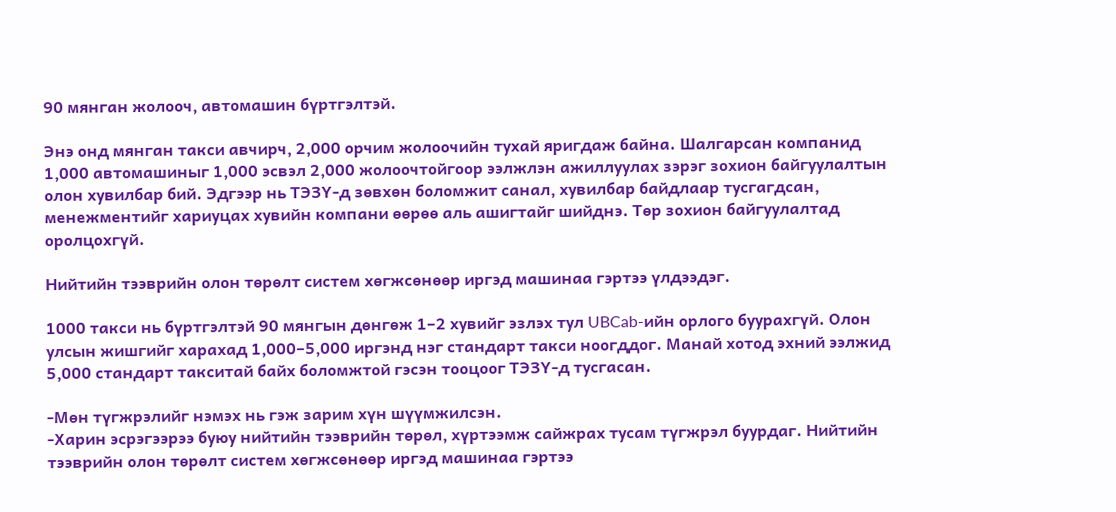90 мянган жолооч, автомашин бүртгэлтэй.

Энэ онд мянган такси авчирч, 2,000 орчим жолоочийн тухай яригдаж байна. Шалгарсан компанид 1,000 автомашиныг 1,000 эсвэл 2,000 жолоочтойгоор ээлжлэн ажиллуулах зэрэг зохион байгуулалтын олон хувилбар бий. Эдгээр нь ТЭЗҮ-д зөвхөн боломжит санал, хувилбар байдлаар тусгагдсан, менежментийг хариуцах хувийн компани өөрөө аль ашигтайг шийднэ. Төр зохион байгуулалтад оролцохгүй.

Нийтийн тээврийн олон төрөлт систем хөгжсөнөөр иргэд машинаа гэртээ үлдээдэг.

1000 такси нь бүртгэлтэй 90 мянгын дөнгөж 1–2 хувийг эзлэх тул UBCab-ийн орлого буурахгүй. Олон улсын жишгийг харахад 1,000–5,000 иргэнд нэг стандарт такси ноогддог. Манай хотод эхний ээлжид 5,000 стандарт такситай байх боломжтой гэсэн тооцоог ТЭЗҮ-д тусгасан.

-Мөн түгжрэлийг нэмэх нь гэж зарим хүн шүүмжилсэн.
-Харин эсрэгээрээ буюу нийтийн тээврийн төрөл, хүртээмж сайжрах тусам түгжрэл буурдаг. Нийтийн тээврийн олон төрөлт систем хөгжсөнөөр иргэд машинаа гэртээ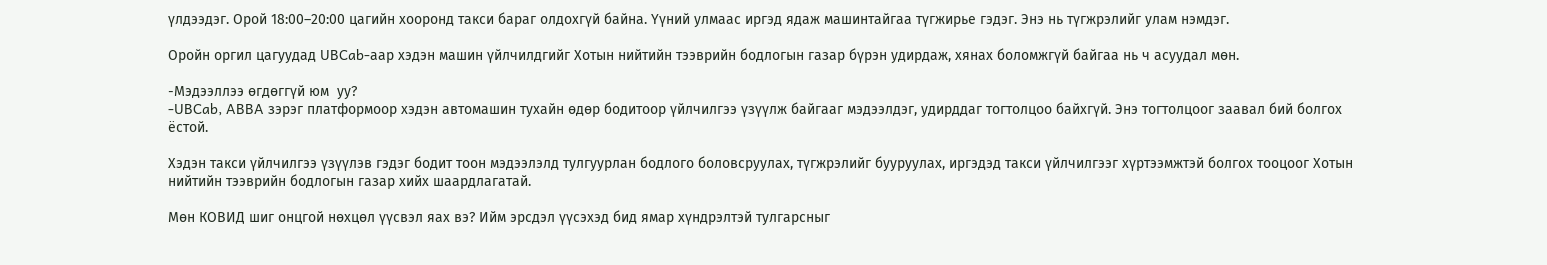үлдээдэг. Орой 18:00–20:00 цагийн хооронд такси бараг олдохгүй байна. Үүний улмаас иргэд ядаж машинтайгаа түгжирье гэдэг. Энэ нь түгжрэлийг улам нэмдэг.

Оройн оргил цагуудад UBCab-аар хэдэн машин үйлчилдгийг Хотын нийтийн тээврийн бодлогын газар бүрэн удирдаж, хянах боломжгүй байгаа нь ч асуудал мөн.

-Мэдээллээ өгдөггүй юм  уу?
-UBCab, ABBA зэрэг платформоор хэдэн автомашин тухайн өдөр бодитоор үйлчилгээ үзүүлж байгааг мэдээлдэг, удирддаг тогтолцоо байхгүй. Энэ тогтолцоог заавал бий болгох ёстой.

Хэдэн такси үйлчилгээ үзүүлэв гэдэг бодит тоон мэдээлэлд тулгуурлан бодлого боловсруулах, түгжрэлийг бууруулах, иргэдэд такси үйлчилгээг хүртээмжтэй болгох тооцоог Хотын нийтийн тээврийн бодлогын газар хийх шаардлагатай.

Мөн КОВИД шиг онцгой нөхцөл үүсвэл яах вэ? Ийм эрсдэл үүсэхэд бид ямар хүндрэлтэй тулгарсныг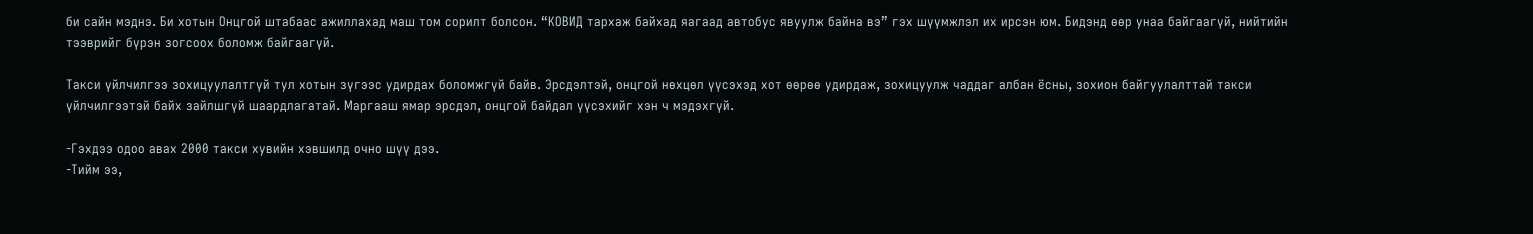би сайн мэднэ. Би хотын Онцгой штабаас ажиллахад маш том сорилт болсон. “КОВИД тархаж байхад яагаад автобус явуулж байна вэ” гэх шүүмжлэл их ирсэн юм. Бидэнд өөр унаа байгаагүй, нийтийн тээврийг бүрэн зогсоох боломж байгаагүй.

Такси үйлчилгээ зохицуулалтгүй тул хотын зүгээс удирдах боломжгүй байв. Эрсдэлтэй, онцгой нөхцөл үүсэхэд хот өөрөө удирдаж, зохицуулж чаддаг албан ёсны, зохион байгуулалттай такси үйлчилгээтэй байх зайлшгүй шаардлагатай. Маргааш ямар эрсдэл, онцгой байдал үүсэхийг хэн ч мэдэхгүй.

-Гэхдээ одоо авах 2000 такси хувийн хэвшилд очно шүү дээ.
-Тийм ээ,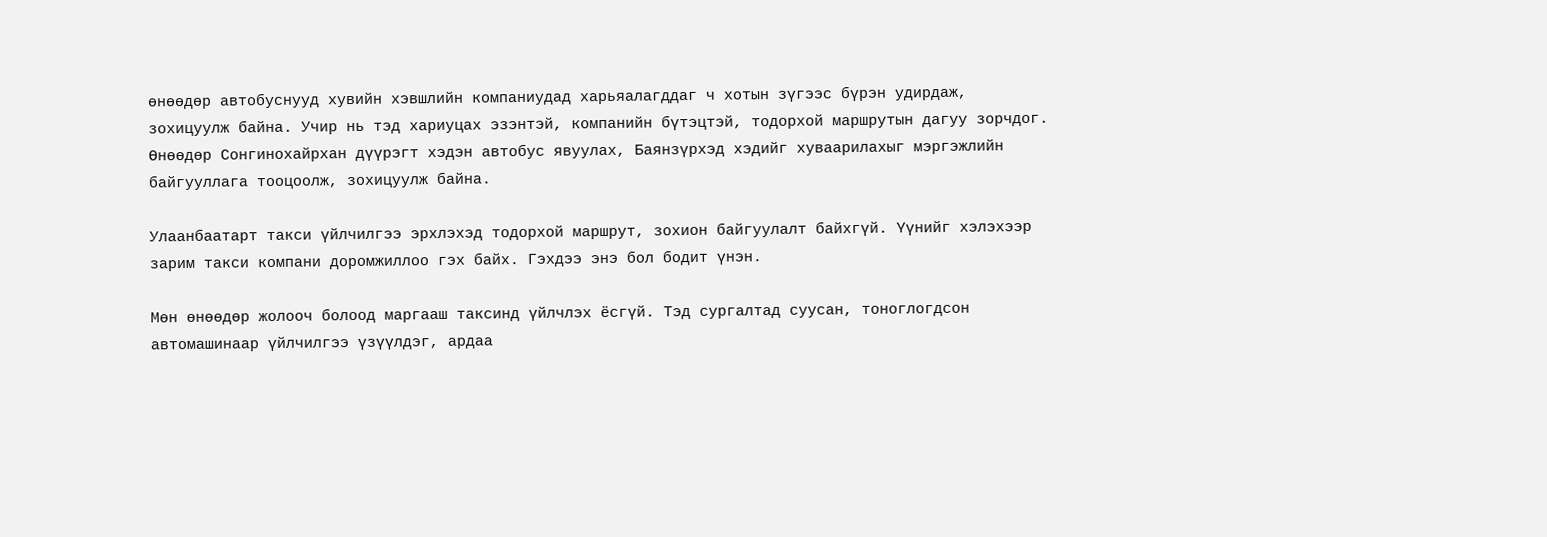өнөөдөр автобуснууд хувийн хэвшлийн компаниудад харьяалагддаг ч хотын зүгээс бүрэн удирдаж, зохицуулж байна. Учир нь тэд хариуцах эзэнтэй, компанийн бүтэцтэй, тодорхой маршрутын дагуу зорчдог. Өнөөдөр Сонгинохайрхан дүүрэгт хэдэн автобус явуулах, Баянзүрхэд хэдийг хуваарилахыг мэргэжлийн байгууллага тооцоолж, зохицуулж байна.

Улаанбаатарт такси үйлчилгээ эрхлэхэд тодорхой маршрут, зохион байгуулалт байхгүй. Үүнийг хэлэхээр зарим такси компани доромжиллоо гэх байх. Гэхдээ энэ бол бодит үнэн.

Мөн өнөөдөр жолооч болоод маргааш таксинд үйлчлэх ёсгүй. Тэд сургалтад суусан, тоноглогдсон автомашинаар үйлчилгээ үзүүлдэг, ардаа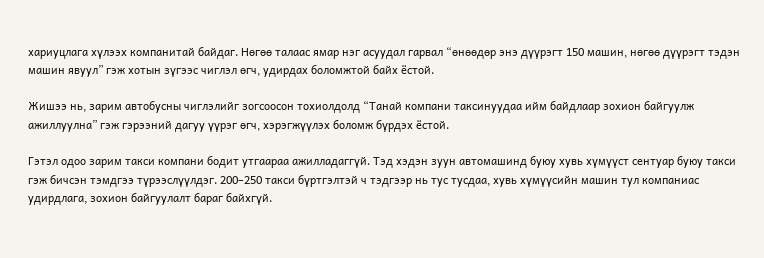хариуцлага хүлээх компанитай байдаг. Нөгөө талаас ямар нэг асуудал гарвал “өнөөдөр энэ дүүрэгт 150 машин, нөгөө дүүрэгт тэдэн машин явуул” гэж хотын зүгээс чиглэл өгч, удирдах боломжтой байх ёстой.

Жишээ нь, зарим автобусны чиглэлийг зогсоосон тохиолдолд “Танай компани таксинуудаа ийм байдлаар зохион байгуулж ажиллуулна” гэж гэрээний дагуу үүрэг өгч, хэрэгжүүлэх боломж бүрдэх ёстой.

Гэтэл одоо зарим такси компани бодит утгаараа ажилладаггүй. Тэд хэдэн зуун автомашинд буюу хувь хүмүүст сентуар буюу такси гэж бичсэн тэмдгээ түрээслүүлдэг. 200–250 такси бүртгэлтэй ч тэдгээр нь тус тусдаа, хувь хүмүүсийн машин тул компаниас удирдлага, зохион байгуулалт бараг байхгүй.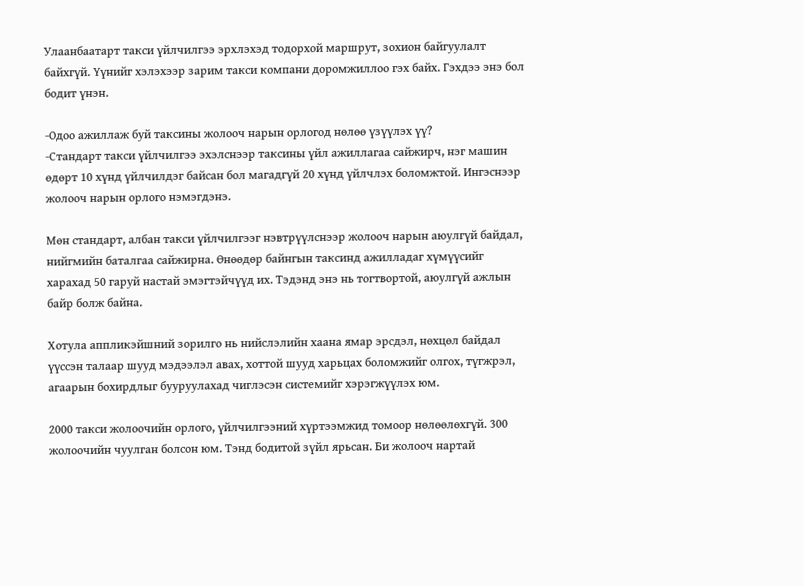Улаанбаатарт такси үйлчилгээ эрхлэхэд тодорхой маршрут, зохион байгуулалт байхгүй. Үүнийг хэлэхээр зарим такси компани доромжиллоо гэх байх. Гэхдээ энэ бол бодит үнэн.

-Одоо ажиллаж буй таксины жолооч нарын орлогод нөлөө үзүүлэх үү?
-Стандарт такси үйлчилгээ эхэлснээр таксины үйл ажиллагаа сайжирч, нэг машин өдөрт 10 хүнд үйлчилдэг байсан бол магадгүй 20 хүнд үйлчлэх боломжтой. Ингэснээр жолооч нарын орлого нэмэгдэнэ.

Мөн стандарт, албан такси үйлчилгээг нэвтрүүлснээр жолооч нарын аюулгүй байдал, нийгмийн баталгаа сайжирна. Өнөөдөр байнгын таксинд ажилладаг хүмүүсийг харахад 50 гаруй настай эмэгтэйчүүд их. Тэдэнд энэ нь тогтвортой, аюулгүй ажлын байр болж байна.

Хотула аппликэйшний зорилго нь нийслэлийн хаана ямар эрсдэл, нөхцөл байдал үүссэн талаар шууд мэдээлэл авах, хоттой шууд харьцах боломжийг олгох, түгжрэл, агаарын бохирдлыг бууруулахад чиглэсэн системийг хэрэгжүүлэх юм.

2000 такси жолоочийн орлого, үйлчилгээний хүртээмжид томоор нөлөөлөхгүй. 300 жолоочийн чуулган болсон юм. Тэнд бодитой зүйл ярьсан. Би жолооч нартай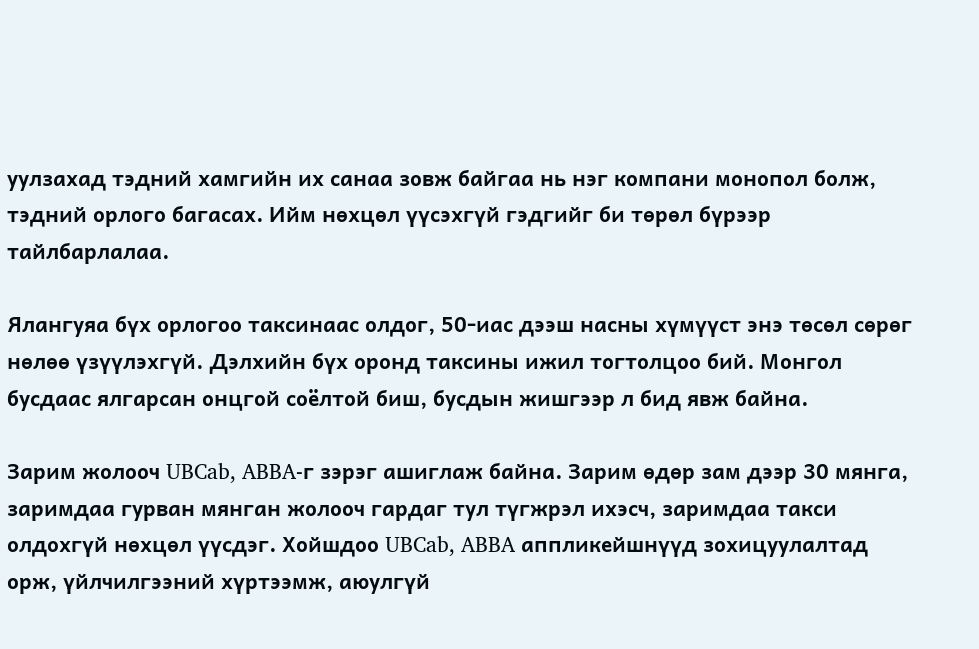уулзахад тэдний хамгийн их санаа зовж байгаа нь нэг компани монопол болж, тэдний орлого багасах. Ийм нөхцөл үүсэхгүй гэдгийг би төрөл бүрээр тайлбарлалаа.

Ялангуяа бүх орлогоо таксинаас олдог, 50-иас дээш насны хүмүүст энэ төсөл сөрөг нөлөө үзүүлэхгүй. Дэлхийн бүх оронд таксины ижил тогтолцоо бий. Монгол бусдаас ялгарсан онцгой соёлтой биш, бусдын жишгээр л бид явж байна.

Зарим жолооч UBCab, ABBA-г зэрэг ашиглаж байна. Зарим өдөр зам дээр 30 мянга, заримдаа гурван мянган жолооч гардаг тул түгжрэл ихэсч, заримдаа такси олдохгүй нөхцөл үүсдэг. Хойшдоо UBCab, ABBA аппликейшнүүд зохицуулалтад орж, үйлчилгээний хүртээмж, аюулгүй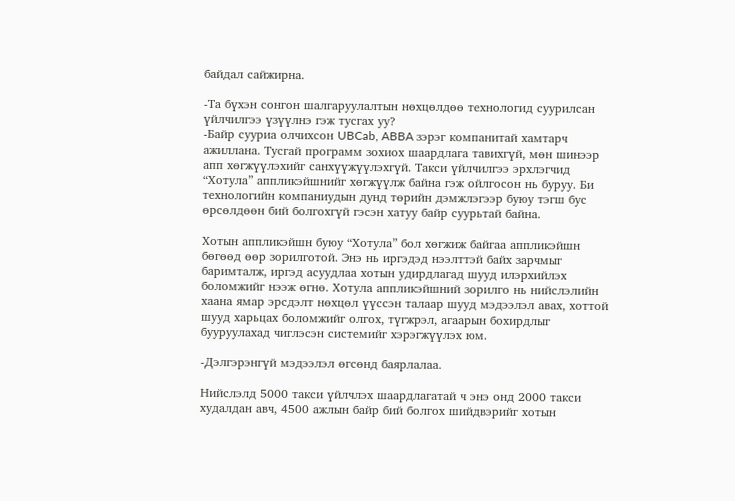байдал сайжирна.

-Та бүхэн сонгон шалгаруулалтын нөхцөлдөө технологид суурилсан үйлчилгээ үзүүлнэ гэж тусгах уу?
-Байр сууриа олчихсон UBCab, ABBA зэрэг компанитай хамтарч ажиллана. Тусгай программ зохиох шаардлага тавихгүй, мөн шинээр апп хөгжүүлэхийг санхүүжүүлэхгүй. Такси үйлчилгээ эрхлэгчид “Хотула” аппликэйшнийг хөгжүүлж байна гэж ойлгосон нь буруу. Би технологийн компаниудын дунд төрийн дэмжлэгээр буюу тэгш бус өрсөлдөөн бий болгохгүй гэсэн хатуу байр суурьтай байна.

Хотын аппликэйшн буюу “Хотула” бол хөгжиж байгаа аппликэйшн бөгөөд өөр зорилготой. Энэ нь иргэдэд нээлттэй байх зарчмыг баримталж, иргэд асуудлаа хотын удирдлагад шууд илэрхийлэх боломжийг нээж өгнө. Хотула аппликэйшний зорилго нь нийслэлийн хаана ямар эрсдэлт нөхцөл үүссэн талаар шууд мэдээлэл авах, хоттой шууд харьцах боломжийг олгох, түгжрэл, агаарын бохирдлыг бууруулахад чиглэсэн системийг хэрэгжүүлэх юм.

-Дэлгэрэнгүй мэдээлэл өгсөнд баярлалаа.

Нийслэлд 5000 такси үйлчлэх шаардлагатай ч энэ онд 2000 такси худалдан авч, 4500 ажлын байр бий болгох шийдвэрийг хотын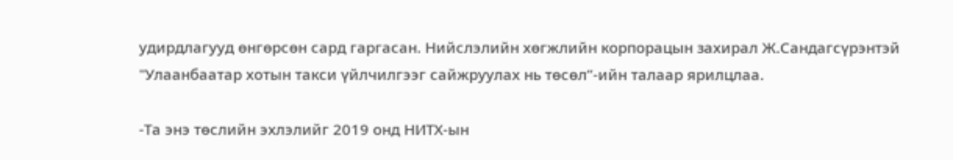удирдлагууд өнгөрсөн сард гаргасан. Нийслэлийн хөгжлийн корпорацын захирал Ж.Сандагсүрэнтэй "Улаанбаатар хотын такси үйлчилгээг сайжруулах нь төсөл”-ийн талаар ярилцлаа.

-Та энэ төслийн эхлэлийг 2019 онд НИТХ-ын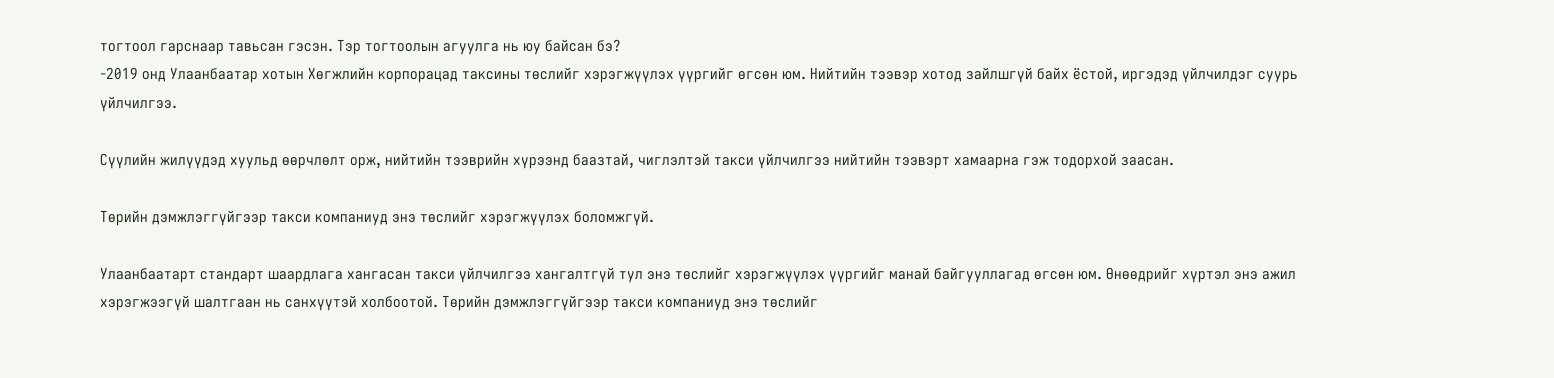тогтоол гарснаар тавьсан гэсэн. Тэр тогтоолын агуулга нь юу байсан бэ?
-2019 онд Улаанбаатар хотын Хөгжлийн корпорацад таксины төслийг хэрэгжүүлэх үүргийг өгсөн юм. Нийтийн тээвэр хотод зайлшгүй байх ёстой, иргэдэд үйлчилдэг суурь үйлчилгээ.

Сүүлийн жилүүдэд хуульд өөрчлөлт орж, нийтийн тээврийн хүрээнд баазтай, чиглэлтэй такси үйлчилгээ нийтийн тээвэрт хамаарна гэж тодорхой заасан.

Төрийн дэмжлэггүйгээр такси компаниуд энэ төслийг хэрэгжүүлэх боломжгүй.

Улаанбаатарт стандарт шаардлага хангасан такси үйлчилгээ хангалтгүй тул энэ төслийг хэрэгжүүлэх үүргийг манай байгууллагад өгсөн юм. Өнөөдрийг хүртэл энэ ажил хэрэгжээгүй шалтгаан нь санхүүтэй холбоотой. Төрийн дэмжлэггүйгээр такси компаниуд энэ төслийг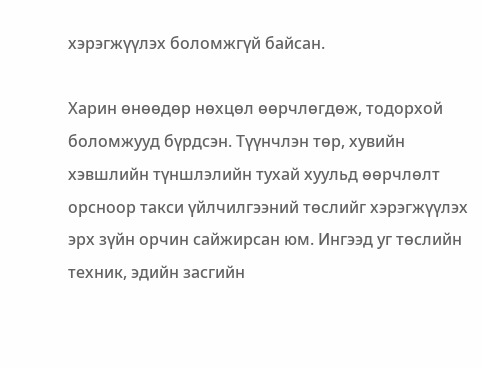хэрэгжүүлэх боломжгүй байсан.

Харин өнөөдөр нөхцөл өөрчлөгдөж, тодорхой боломжууд бүрдсэн. Түүнчлэн төр, хувийн хэвшлийн түншлэлийн тухай хуульд өөрчлөлт орсноор такси үйлчилгээний төслийг хэрэгжүүлэх эрх зүйн орчин сайжирсан юм. Ингээд уг төслийн техник, эдийн засгийн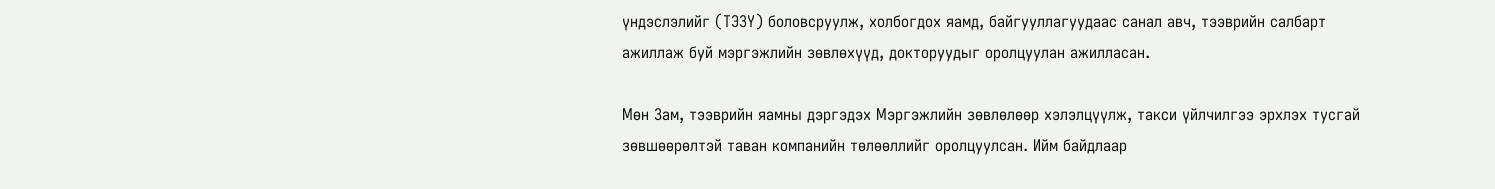үндэслэлийг (ТЭЗҮ) боловсруулж, холбогдох яамд, байгууллагуудаас санал авч, тээврийн салбарт ажиллаж буй мэргэжлийн зөвлөхүүд, докторуудыг оролцуулан ажилласан.

Мөн Зам, тээврийн яамны дэргэдэх Мэргэжлийн зөвлөлөөр хэлэлцүүлж, такси үйлчилгээ эрхлэх тусгай зөвшөөрөлтэй таван компанийн төлөөллийг оролцуулсан. Ийм байдлаар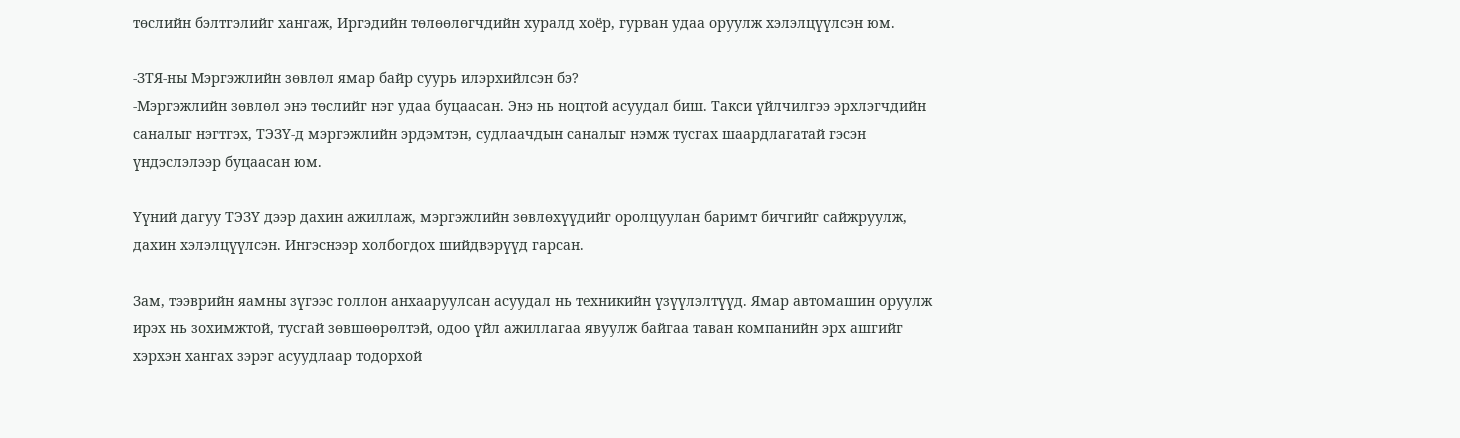төслийн бэлтгэлийг хангаж, Иргэдийн төлөөлөгчдийн хуралд хоёр, гурван удаа оруулж хэлэлцүүлсэн юм.

-ЗТЯ-ны Мэргэжлийн зөвлөл ямар байр суурь илэрхийлсэн бэ?
-Мэргэжлийн зөвлөл энэ төслийг нэг удаа буцаасан. Энэ нь ноцтой асуудал биш. Такси үйлчилгээ эрхлэгчдийн саналыг нэгтгэх, ТЭЗҮ-д мэргэжлийн эрдэмтэн, судлаачдын саналыг нэмж тусгах шаардлагатай гэсэн үндэслэлээр буцаасан юм.

Үүний дагуу ТЭЗҮ дээр дахин ажиллаж, мэргэжлийн зөвлөхүүдийг оролцуулан баримт бичгийг сайжруулж, дахин хэлэлцүүлсэн. Ингэснээр холбогдох шийдвэрүүд гарсан.

Зам, тээврийн яамны зүгээс голлон анхааруулсан асуудал нь техникийн үзүүлэлтүүд. Ямар автомашин оруулж ирэх нь зохимжтой, тусгай зөвшөөрөлтэй, одоо үйл ажиллагаа явуулж байгаа таван компанийн эрх ашгийг хэрхэн хангах зэрэг асуудлаар тодорхой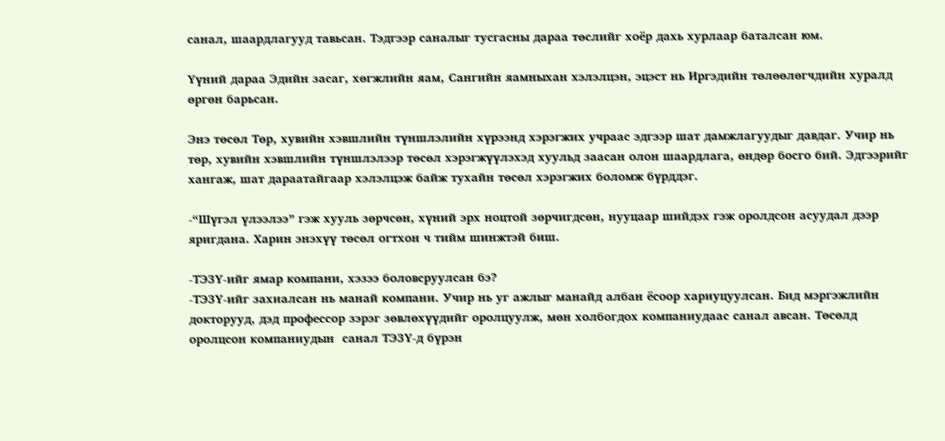санал, шаардлагууд тавьсан. Тэдгээр саналыг тусгасны дараа төслийг хоёр дахь хурлаар баталсан юм.

Үүний дараа Эдийн засаг, хөгжлийн яам, Сангийн яамныхан хэлэлцэн, эцэст нь Иргэдийн төлөөлөгчдийн хуралд өргөн барьсан.

Энэ төсөл Төр, хувийн хэвшлийн түншлэлийн хүрээнд хэрэгжих учраас эдгээр шат дамжлагуудыг давдаг. Учир нь төр, хувийн хэвшлийн түншлэлээр төсөл хэрэгжүүлэхэд хуульд заасан олон шаардлага, өндөр босго бий. Эдгээрийг хангаж, шат дараатайгаар хэлэлцэж байж тухайн төсөл хэрэгжих боломж бүрддэг.

-“Шүгэл үлээлээ” гэж хууль зөрчсөн, хүний эрх ноцтой зөрчигдсөн, нууцаар шийдэх гэж оролдсон асуудал дээр яригдана. Харин энэхүү төсөл огтхон ч тийм шинжтэй биш.

-ТЭЗҮ-ийг ямар компани, хэзээ боловсруулсан бэ?
-ТЭЗҮ-ийг захиалсан нь манай компани. Учир нь уг ажлыг манайд албан ёсоор хариуцуулсан. Бид мэргэжлийн докторууд, дэд профессор зэрэг зөвлөхүүдийг оролцуулж, мөн холбогдох компаниудаас санал авсан. Төсөлд оролцсон компаниудын  санал ТЭЗҮ-д бүрэн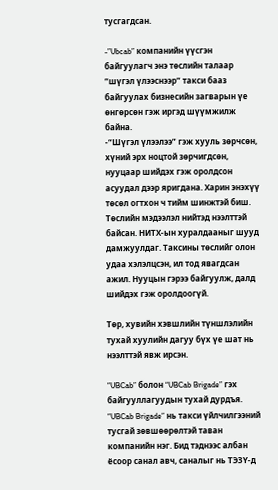тусгагдсан.

-”Ubcab” компанийн үүсгэн байгуулагч энэ төслийн талаар “шүгэл үлээснээр” такси бааз байгуулах бизнесийн загварын үе өнгөрсөн гэж иргэд шүүмжилж байна.
-“Шүгэл үлээлээ” гэж хууль зөрчсөн, хүний эрх ноцтой зөрчигдсөн, нууцаар шийдэх гэж оролдсон асуудал дээр яригдана. Харин энэхүү төсөл огтхон ч тийм шинжтэй биш. Төслийн мэдээлэл нийтэд нээлттэй байсан. НИТХ-ын хуралдааныг шууд дамжуулдаг. Таксины төслийг олон удаа хэлэлцсэн, ил тод явагдсан ажил. Нууцын гэрээ байгуулж, далд шийдэх гэж оролдоогүй.

Төр, хувийн хэвшлийн түншлэлийн тухай хуулийн дагуу бүх үе шат нь нээлттэй явж ирсэн.

“UBCab” болон “UBCab Brigade” гэх байгууллагуудын тухай дурдъя. “UBCab Brigade” нь такси үйлчилгээний тусгай зөвшөөрөлтэй таван компанийн нэг. Бид тэднээс албан ёсоор санал авч, саналыг нь ТЭЗҮ-д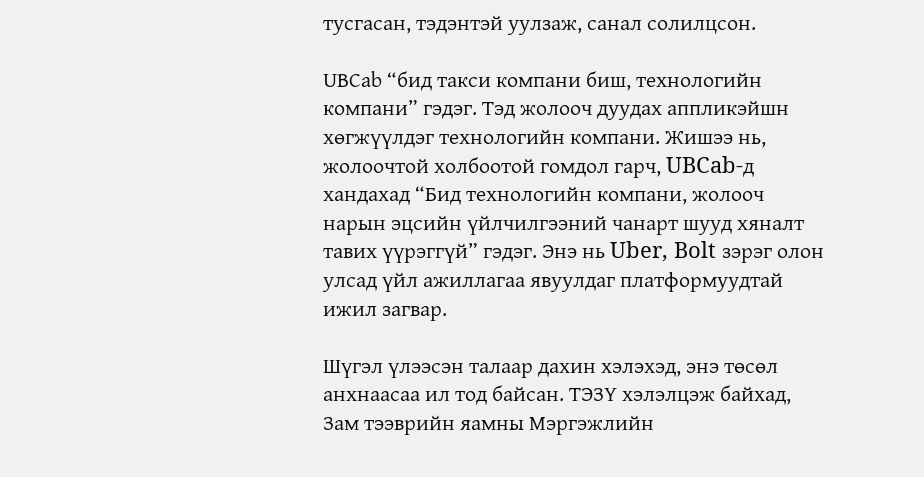тусгасан, тэдэнтэй уулзаж, санал солилцсон.

UBСab “бид такси компани биш, технологийн компани” гэдэг. Тэд жолооч дуудах аппликэйшн хөгжүүлдэг технологийн компани. Жишээ нь, жолоочтой холбоотой гомдол гарч, UBCab-д хандахад “Бид технологийн компани, жолооч нарын эцсийн үйлчилгээний чанарт шууд хяналт тавих үүрэггүй” гэдэг. Энэ нь Uber, Bolt зэрэг олон улсад үйл ажиллагаа явуулдаг платформуудтай ижил загвар.

Шүгэл үлээсэн талаар дахин хэлэхэд, энэ төсөл анхнаасаа ил тод байсан. ТЭЗҮ хэлэлцэж байхад, Зам тээврийн яамны Мэргэжлийн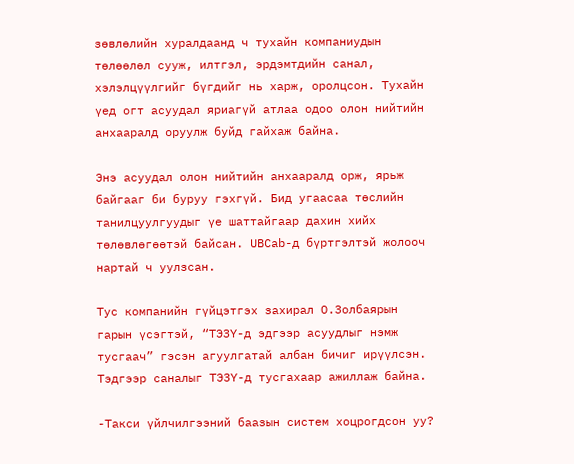зөвлөлийн хуралдаанд ч тухайн компаниудын төлөөлөл сууж, илтгэл, эрдэмтдийн санал, хэлэлцүүлгийг бүгдийг нь харж, оролцсон. Тухайн үед огт асуудал яриагүй атлаа одоо олон нийтийн анхааралд оруулж буйд гайхаж байна.

Энэ асуудал олон нийтийн анхааралд орж, ярьж байгааг би буруу гэхгүй. Бид угаасаа төслийн танилцуулгуудыг үе шаттайгаар дахин хийх төлөвлөгөөтэй байсан. UBCab-д бүртгэлтэй жолооч нартай ч уулзсан.

Тус компанийн гүйцэтгэх захирал О.Золбаярын гарын үсэгтэй, “ТЭЗҮ-д эдгээр асуудлыг нэмж тусгаач” гэсэн агуулгатай албан бичиг ирүүлсэн. Тэдгээр саналыг ТЭЗҮ-д тусгахаар ажиллаж байна.

-Такси үйлчилгээний баазын систем хоцрогдсон уу?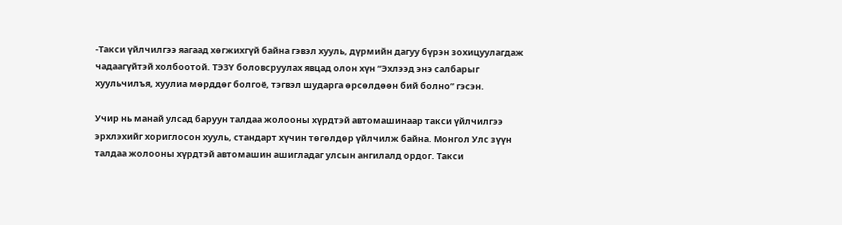-Такси үйлчилгээ яагаад хөгжихгүй байна гэвэл хууль, дүрмийн дагуу бүрэн зохицуулагдаж чадаагүйтэй холбоотой. ТЭЗҮ боловсруулах явцад олон хүн “Эхлээд энэ салбарыг хуульчилъя, хуулиа мөрддөг болгоё, тэгвэл шударга өрсөлдөөн бий болно” гэсэн.

Учир нь манай улсад баруун талдаа жолооны хүрдтэй автомашинаар такси үйлчилгээ эрхлэхийг хориглосон хууль, стандарт хүчин төгөлдөр үйлчилж байна. Монгол Улс зүүн талдаа жолооны хүрдтэй автомашин ашигладаг улсын ангилалд ордог. Такси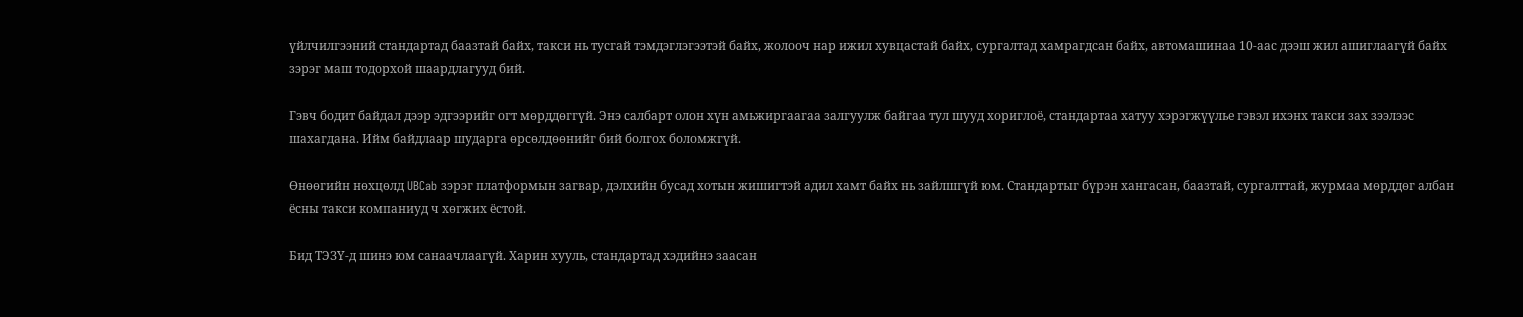үйлчилгээний стандартад баазтай байх, такси нь тусгай тэмдэглэгээтэй байх, жолооч нар ижил хувцастай байх, сургалтад хамрагдсан байх, автомашинаа 10-аас дээш жил ашиглаагүй байх зэрэг маш тодорхой шаардлагууд бий.

Гэвч бодит байдал дээр эдгээрийг огт мөрддөггүй. Энэ салбарт олон хүн амьжиргаагаа залгуулж байгаа тул шууд хориглоё, стандартаа хатуу хэрэгжүүлье гэвэл ихэнх такси зах зээлээс шахагдана. Ийм байдлаар шударга өрсөлдөөнийг бий болгох боломжгүй.

Өнөөгийн нөхцөлд UBCab зэрэг платформын загвар, дэлхийн бусад хотын жишигтэй адил хамт байх нь зайлшгүй юм. Стандартыг бүрэн хангасан, баазтай, сургалттай, журмаа мөрддөг албан ёсны такси компаниуд ч хөгжих ёстой.

Бид ТЭЗҮ-д шинэ юм санаачлаагүй. Харин хууль, стандартад хэдийнэ заасан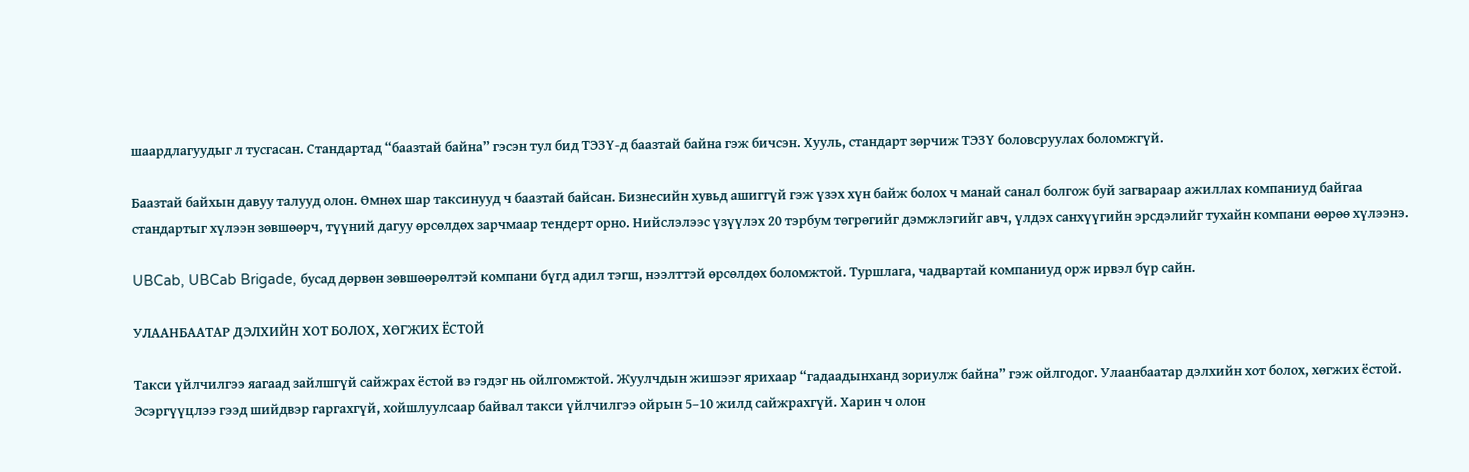шаардлагуудыг л тусгасан. Стандартад “баазтай байна” гэсэн тул бид ТЭЗҮ-д баазтай байна гэж бичсэн. Хууль, стандарт зөрчиж ТЭЗҮ боловсруулах боломжгүй.

Баазтай байхын давуу талууд олон. Өмнөх шар таксинууд ч баазтай байсан. Бизнесийн хувьд ашиггүй гэж үзэх хүн байж болох ч манай санал болгож буй загвараар ажиллах компаниуд байгаа стандартыг хүлээн зөвшөөрч, түүний дагуу өрсөлдөх зарчмаар тендерт орно. Нийслэлээс үзүүлэх 20 тэрбум төгрөгийг дэмжлэгийг авч, үлдэх санхүүгийн эрсдэлийг тухайн компани өөрөө хүлээнэ.

UBCab, UBCab Brigade, бусад дөрвөн зөвшөөрөлтэй компани бүгд адил тэгш, нээлттэй өрсөлдөх боломжтой. Туршлага, чадвартай компаниуд орж ирвэл бүр сайн.

УЛААНБААТАР ДЭЛХИЙН ХОТ БОЛОХ, ХӨГЖИХ ЁСТОЙ

Такси үйлчилгээ яагаад зайлшгүй сайжрах ёстой вэ гэдэг нь ойлгомжтой. Жуулчдын жишээг ярихаар “гадаадынханд зориулж байна” гэж ойлгодог. Улаанбаатар дэлхийн хот болох, хөгжих ёстой. Эсэргүүцлээ гээд шийдвэр гаргахгүй, хойшлуулсаар байвал такси үйлчилгээ ойрын 5–10 жилд сайжрахгүй. Харин ч олон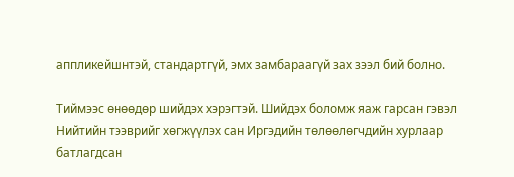аппликейшнтэй, стандартгүй, эмх замбараагүй зах зээл бий болно.

Тиймээс өнөөдөр шийдэх хэрэгтэй. Шийдэх боломж яаж гарсан гэвэл Нийтийн тээврийг хөгжүүлэх сан Иргэдийн төлөөлөгчдийн хурлаар батлагдсан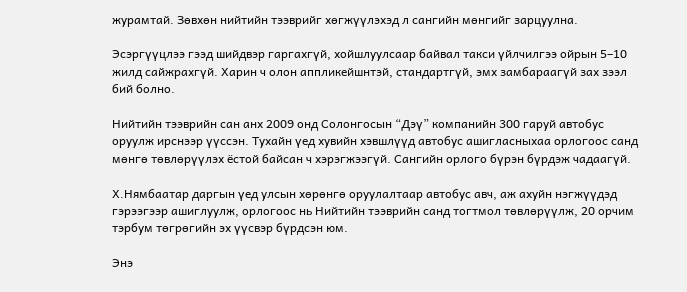журамтай. Зөвхөн нийтийн тээврийг хөгжүүлэхэд л сангийн мөнгийг зарцуулна.

Эсэргүүцлээ гээд шийдвэр гаргахгүй, хойшлуулсаар байвал такси үйлчилгээ ойрын 5–10 жилд сайжрахгүй. Харин ч олон аппликейшнтэй, стандартгүй, эмх замбараагүй зах зээл бий болно.

Нийтийн тээврийн сан анх 2009 онд Солонгосын “Дэү” компанийн 300 гаруй автобус оруулж ирснээр үүссэн. Тухайн үед хувийн хэвшлүүд автобус ашигласныхаа орлогоос санд мөнгө төвлөрүүлэх ёстой байсан ч хэрэгжээгүй. Сангийн орлого бүрэн бүрдэж чадаагүй.

Х.Нямбаатар даргын үед улсын хөрөнгө оруулалтаар автобус авч, аж ахуйн нэгжүүдэд гэрээгээр ашиглуулж, орлогоос нь Нийтийн тээврийн санд тогтмол төвлөрүүлж, 20 орчим тэрбум төгрөгийн эх үүсвэр бүрдсэн юм.

Энэ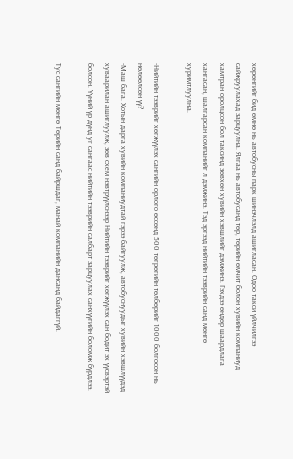хөрөнгийг бид өмнө нь автобусны парк шинэчлэлд ашигласан. Одоо такси үйлчилгээ сайжруулахад зарцуулна. Ялгаа нь автобусанд төр, төрийн өмчит болон хувийн компаниуд хамтран оролцсон бол таксинд зөвхөн хувийн хэвшлийг дэмжинэ. Гэхдээ өндөр шаардлага хангасан, шалгарсан компанийг л дэмжинэ. Тэд эргээд нийтийн тээврийн санд мөнгө хуримтлуулна.

-Нийтийн тээврийг хөгжүүлэх сангийн орлого өссөнд 500 төгрөгийн төлбөрийг 1000 болгосон нь нөлөөлсөн үү?
-Маш бага. Хотын дарга хувийн компаниудтай гэрээ байгуулж, автобуснуудыг хувийн хэвшлүүдэд хуваарилан ашиглуулж, зөв схем нэвтрүүлснээр Нийтийн тээврийг хөгжүүлэх сан бодит эх үүсвэртэй болсон. Үүний үр дүнд уг сангаас нийтийн тээврийн салбарт зарцуулах санхүүгийн боломж бүрдлээ.

Тус сангийн мөнгө Төрийн санд байршдаг, манай компанийн дансанд байдаггүй.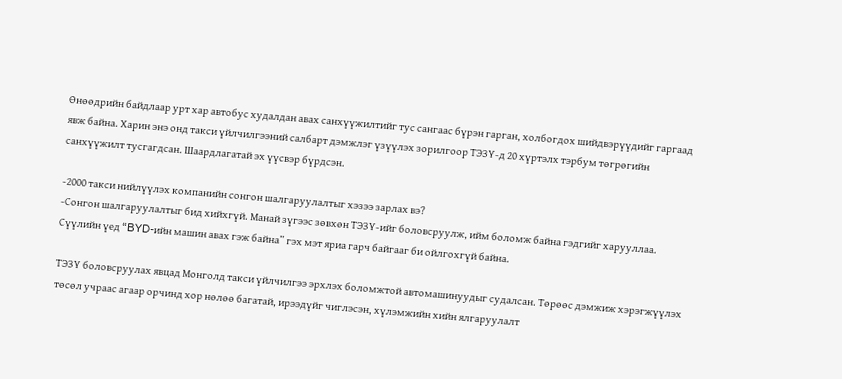Өнөөдрийн байдлаар урт хар автобус худалдан авах санхүүжилтийг тус сангаас бүрэн гарган, холбогдох шийдвэрүүдийг гаргаад явж байна. Харин энэ онд такси үйлчилгээний салбарт дэмжлэг үзүүлэх зорилгоор ТЭЗҮ-д 20 хүртэлх тэрбум төгрөгийн санхүүжилт тусгагдсан. Шаардлагатай эх үүсвэр бүрдсэн.

-2000 такси нийлүүлэх компанийн сонгон шалгаруулалтыг хэзээ зарлах вэ?
-Сонгон шалгаруулалтыг бид хийхгүй. Манай зүгээс зөвхөн ТЭЗҮ-ийг боловсруулж, ийм боломж байна гэдгийг харууллаа. Сүүлийн үед “BYD-ийн машин авах гэж байна” гэх мэт яриа гарч байгааг би ойлгохгүй байна.

ТЭЗҮ боловсруулах явцад Монголд такси үйлчилгээ эрхлэх боломжтой автомашинуудыг судалсан. Төрөөс дэмжиж хэрэгжүүлэх төсөл учраас агаар орчинд хор нөлөө багатай, ирээдүйг чиглэсэн, хүлэмжийн хийн ялгаруулалт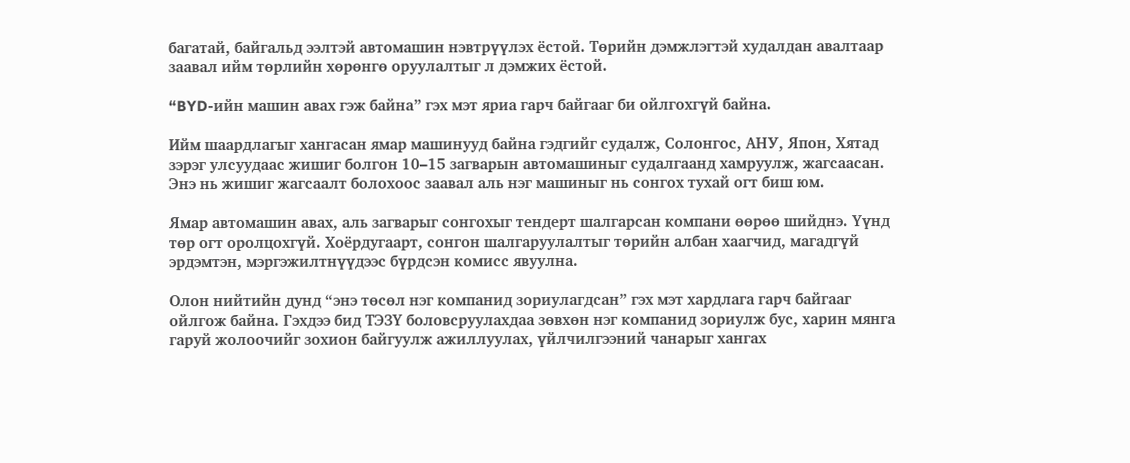багатай, байгальд ээлтэй автомашин нэвтрүүлэх ёстой. Төрийн дэмжлэгтэй худалдан авалтаар заавал ийм төрлийн хөрөнгө оруулалтыг л дэмжих ёстой.

“BYD-ийн машин авах гэж байна” гэх мэт яриа гарч байгааг би ойлгохгүй байна.

Ийм шаардлагыг хангасан ямар машинууд байна гэдгийг судалж, Солонгос, АНУ, Япон, Хятад зэрэг улсуудаас жишиг болгон 10–15 загварын автомашиныг судалгаанд хамруулж, жагсаасан. Энэ нь жишиг жагсаалт болохоос заавал аль нэг машиныг нь сонгох тухай огт биш юм.

Ямар автомашин авах, аль загварыг сонгохыг тендерт шалгарсан компани өөрөө шийднэ. Үүнд төр огт оролцохгүй. Хоёрдугаарт, сонгон шалгаруулалтыг төрийн албан хаагчид, магадгүй эрдэмтэн, мэргэжилтнүүдээс бүрдсэн комисс явуулна.

Олон нийтийн дунд “энэ төсөл нэг компанид зориулагдсан” гэх мэт хардлага гарч байгааг ойлгож байна. Гэхдээ бид ТЭЗҮ боловсруулахдаа зөвхөн нэг компанид зориулж бус, харин мянга гаруй жолоочийг зохион байгуулж ажиллуулах, үйлчилгээний чанарыг хангах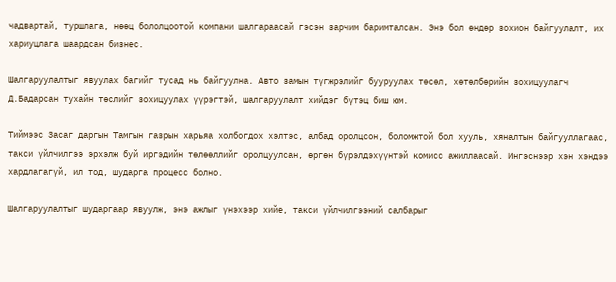чадвартай, туршлага, нөөц бололцоотой компани шалгараасай гэсэн зарчим баримталсан. Энэ бол өндөр зохион байгуулалт, их хариуцлага шаардсан бизнес.

Шалгаруулалтыг явуулах багийг тусад нь байгуулна. Авто замын түгжрэлийг бууруулах төсөл, хөтөлбөрийн зохицуулагч Д.Бадарсан тухайн төслийг зохицуулах үүрэгтэй, шалгаруулалт хийдэг бүтэц биш юм.

Тиймээс Засаг даргын Тамгын газрын харьяа холбогдох хэлтэс, албад оролцсон, боломжтой бол хууль, хяналтын байгууллагаас, такси үйлчилгээ эрхэлж буй иргэдийн төлөөллийг оролцуулсан, өргөн бүрэлдэхүүнтэй комисс ажиллаасай. Ингэснээр хэн хэндээ хардлагагүй, ил тод, шударга процесс болно.

Шалгаруулалтыг шударгаар явуулж, энэ ажлыг үнэхээр хийе, такси үйлчилгээний салбарыг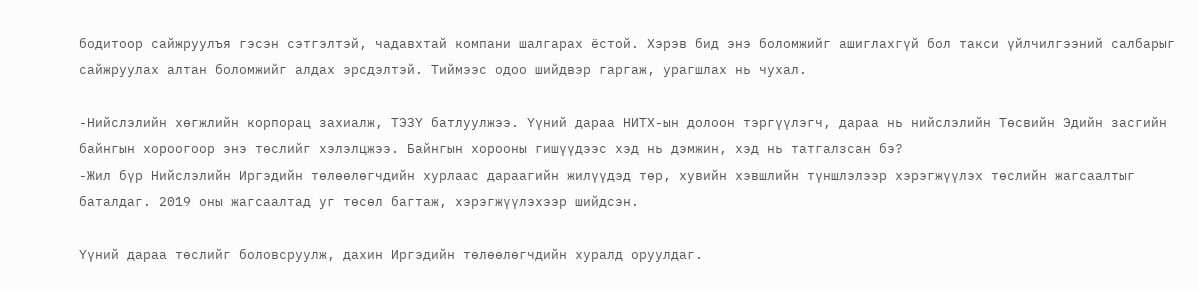бодитоор сайжруулъя гэсэн сэтгэлтэй, чадавхтай компани шалгарах ёстой. Хэрэв бид энэ боломжийг ашиглахгүй бол такси үйлчилгээний салбарыг сайжруулах алтан боломжийг алдах эрсдэлтэй. Тиймээс одоо шийдвэр гаргаж, урагшлах нь чухал.

-Нийслэлийн хөгжлийн корпорац захиалж, ТЭЗҮ батлуулжээ. Үүний дараа НИТХ-ын долоон тэргүүлэгч, дараа нь нийслэлийн Төсвийн Эдийн засгийн байнгын хороогоор энэ төслийг хэлэлцжээ. Байнгын хорооны гишүүдээс хэд нь дэмжин, хэд нь татгалзсан бэ?
-Жил бүр Нийслэлийн Иргэдийн төлөөлөгчдийн хурлаас дараагийн жилүүдэд төр, хувийн хэвшлийн түншлэлээр хэрэгжүүлэх төслийн жагсаалтыг баталдаг. 2019 оны жагсаалтад уг төсөл багтаж, хэрэгжүүлэхээр шийдсэн.

Үүний дараа төслийг боловсруулж, дахин Иргэдийн төлөөлөгчдийн хуралд оруулдаг.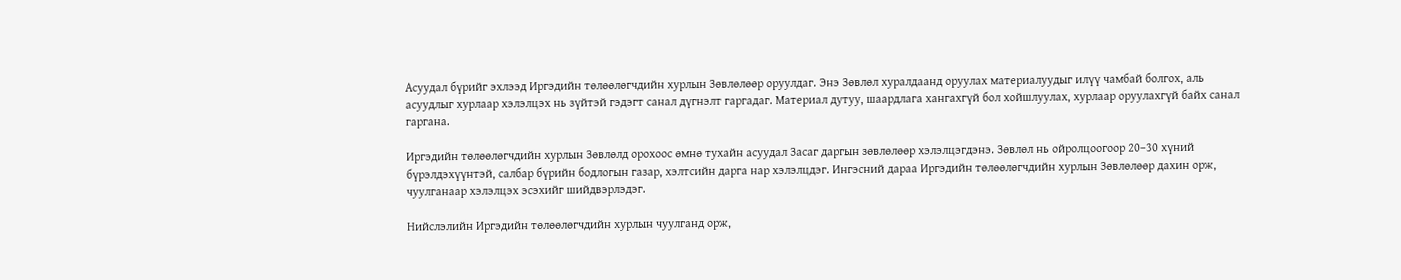Асуудал бүрийг эхлээд Иргэдийн төлөөлөгчдийн хурлын Зөвлөлөөр оруулдаг. Энэ Зөвлөл хуралдаанд оруулах материалуудыг илүү чамбай болгох, аль асуудлыг хурлаар хэлэлцэх нь зүйтэй гэдэгт санал дүгнэлт гаргадаг. Материал дутуу, шаардлага хангахгүй бол хойшлуулах, хурлаар оруулахгүй байх санал гаргана.

Иргэдийн төлөөлөгчдийн хурлын Зөвлөлд орохоос өмнө тухайн асуудал Засаг даргын зөвлөлөөр хэлэлцэгдэнэ. Зөвлөл нь ойролцоогоор 20–30 хүний бүрэлдэхүүнтэй, салбар бүрийн бодлогын газар, хэлтсийн дарга нар хэлэлцдэг. Ингэсний дараа Иргэдийн төлөөлөгчдийн хурлын Зөвлөлөөр дахин орж, чуулганаар хэлэлцэх эсэхийг шийдвэрлэдэг.

Нийслэлийн Иргэдийн төлөөлөгчдийн хурлын чуулганд орж,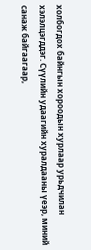холбогдох байнгын хороодын хурлаар урьдчилан хэлэлцэгддэг. Сүүлийн удаагийн хуралдааны үеэр, миний санаж байгаагаар,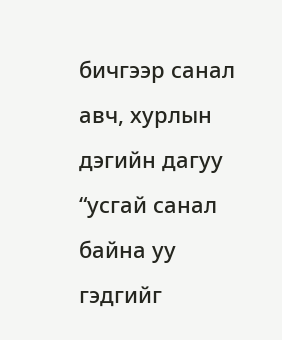бичгээр санал авч, хурлын дэгийн дагуу “усгай санал байна уу гэдгийг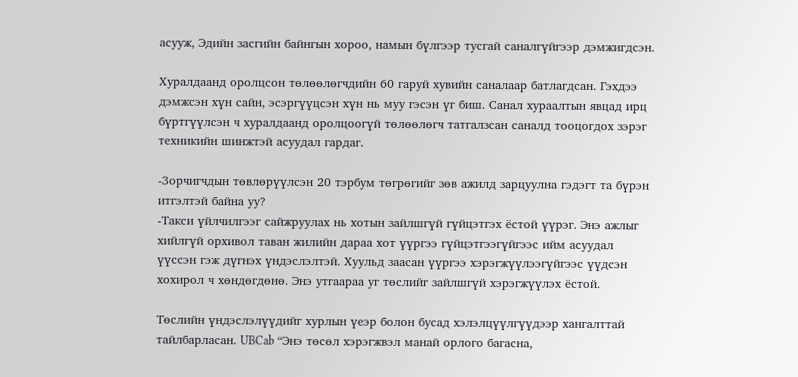асууж, Эдийн засгийн байнгын хороо, намын бүлгээр тусгай саналгүйгээр дэмжигдсэн.

Хуралдаанд оролцсон төлөөлөгчдийн 60 гаруй хувийн саналаар батлагдсан. Гэхдээ дэмжсэн хүн сайн, эсэргүүцсэн хүн нь муу гэсэн үг биш. Санал хураалтын явцад ирц бүртгүүлсэн ч хуралдаанд оролцоогүй төлөөлөгч татгалзсан саналд тооцогдох зэрэг техникийн шинжтэй асуудал гардаг.

-Зорчигчдын төвлөрүүлсэн 20 тэрбум төгрөгийг зөв ажилд зарцуулна гэдэгт та бүрэн итгэлтэй байна уу?
-Такси үйлчилгээг сайжруулах нь хотын зайлшгүй гүйцэтгэх ёстой үүрэг. Энэ ажлыг хийлгүй орхивол таван жилийн дараа хот үүргээ гүйцэтгээгүйгээс ийм асуудал үүссэн гэж дүгнэх үндэслэлтэй. Хуульд заасан үүргээ хэрэгжүүлээгүйгээс үүдсэн хохирол ч хөндөгдөнө. Энэ утгаараа уг төслийг зайлшгүй хэрэгжүүлэх ёстой.

Төслийн үндэслэлүүдийг хурлын үеэр болон бусад хэлэлцүүлгүүдээр хангалттай тайлбарласан. UBCab “Энэ төсөл хэрэгжвэл манай орлого багасна,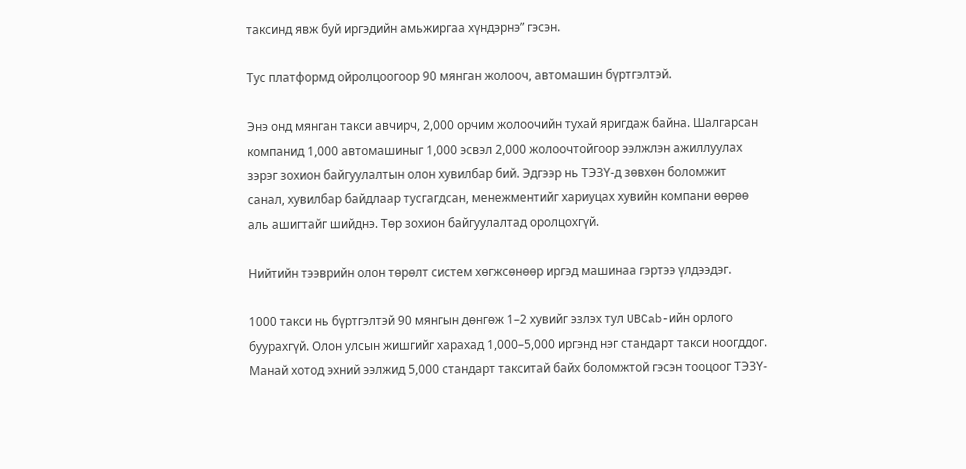таксинд явж буй иргэдийн амьжиргаа хүндэрнэ” гэсэн.

Тус платформд ойролцоогоор 90 мянган жолооч, автомашин бүртгэлтэй.

Энэ онд мянган такси авчирч, 2,000 орчим жолоочийн тухай яригдаж байна. Шалгарсан компанид 1,000 автомашиныг 1,000 эсвэл 2,000 жолоочтойгоор ээлжлэн ажиллуулах зэрэг зохион байгуулалтын олон хувилбар бий. Эдгээр нь ТЭЗҮ-д зөвхөн боломжит санал, хувилбар байдлаар тусгагдсан, менежментийг хариуцах хувийн компани өөрөө аль ашигтайг шийднэ. Төр зохион байгуулалтад оролцохгүй.

Нийтийн тээврийн олон төрөлт систем хөгжсөнөөр иргэд машинаа гэртээ үлдээдэг.

1000 такси нь бүртгэлтэй 90 мянгын дөнгөж 1–2 хувийг эзлэх тул UBCab-ийн орлого буурахгүй. Олон улсын жишгийг харахад 1,000–5,000 иргэнд нэг стандарт такси ноогддог. Манай хотод эхний ээлжид 5,000 стандарт такситай байх боломжтой гэсэн тооцоог ТЭЗҮ-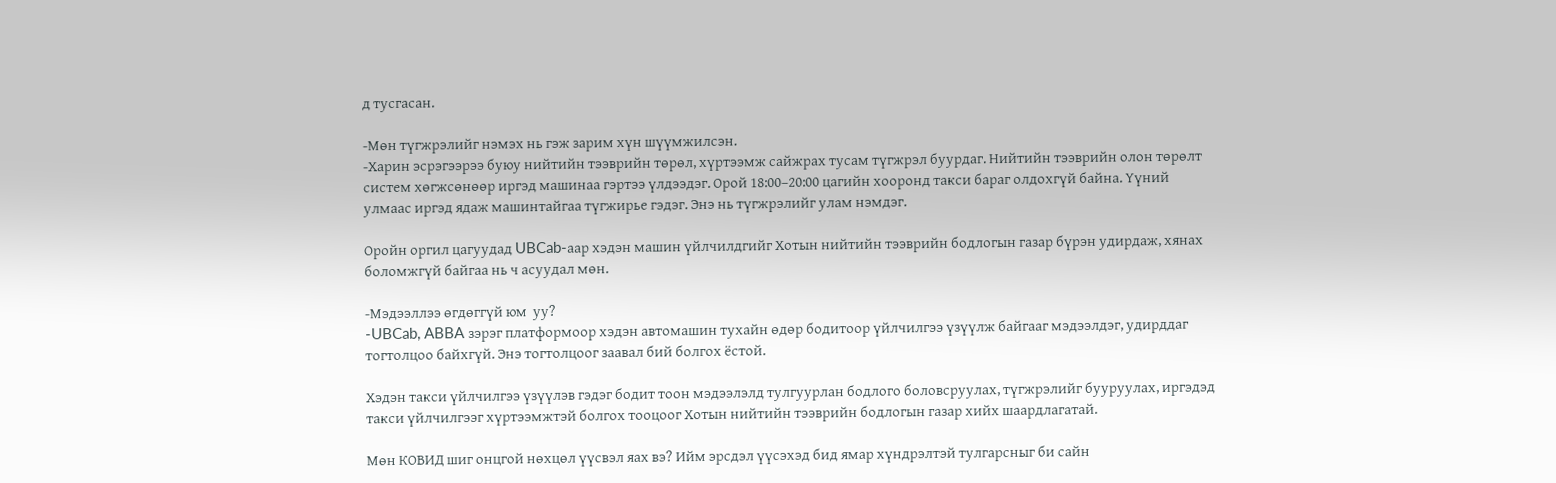д тусгасан.

-Мөн түгжрэлийг нэмэх нь гэж зарим хүн шүүмжилсэн.
-Харин эсрэгээрээ буюу нийтийн тээврийн төрөл, хүртээмж сайжрах тусам түгжрэл буурдаг. Нийтийн тээврийн олон төрөлт систем хөгжсөнөөр иргэд машинаа гэртээ үлдээдэг. Орой 18:00–20:00 цагийн хооронд такси бараг олдохгүй байна. Үүний улмаас иргэд ядаж машинтайгаа түгжирье гэдэг. Энэ нь түгжрэлийг улам нэмдэг.

Оройн оргил цагуудад UBCab-аар хэдэн машин үйлчилдгийг Хотын нийтийн тээврийн бодлогын газар бүрэн удирдаж, хянах боломжгүй байгаа нь ч асуудал мөн.

-Мэдээллээ өгдөггүй юм  уу?
-UBCab, ABBA зэрэг платформоор хэдэн автомашин тухайн өдөр бодитоор үйлчилгээ үзүүлж байгааг мэдээлдэг, удирддаг тогтолцоо байхгүй. Энэ тогтолцоог заавал бий болгох ёстой.

Хэдэн такси үйлчилгээ үзүүлэв гэдэг бодит тоон мэдээлэлд тулгуурлан бодлого боловсруулах, түгжрэлийг бууруулах, иргэдэд такси үйлчилгээг хүртээмжтэй болгох тооцоог Хотын нийтийн тээврийн бодлогын газар хийх шаардлагатай.

Мөн КОВИД шиг онцгой нөхцөл үүсвэл яах вэ? Ийм эрсдэл үүсэхэд бид ямар хүндрэлтэй тулгарсныг би сайн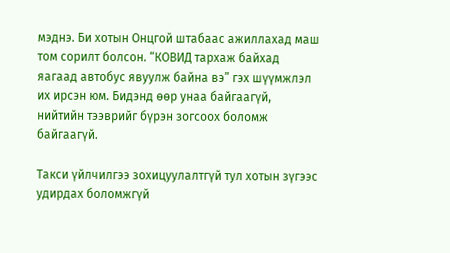мэднэ. Би хотын Онцгой штабаас ажиллахад маш том сорилт болсон. “КОВИД тархаж байхад яагаад автобус явуулж байна вэ” гэх шүүмжлэл их ирсэн юм. Бидэнд өөр унаа байгаагүй, нийтийн тээврийг бүрэн зогсоох боломж байгаагүй.

Такси үйлчилгээ зохицуулалтгүй тул хотын зүгээс удирдах боломжгүй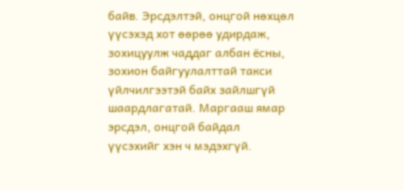байв. Эрсдэлтэй, онцгой нөхцөл үүсэхэд хот өөрөө удирдаж, зохицуулж чаддаг албан ёсны, зохион байгуулалттай такси үйлчилгээтэй байх зайлшгүй шаардлагатай. Маргааш ямар эрсдэл, онцгой байдал үүсэхийг хэн ч мэдэхгүй.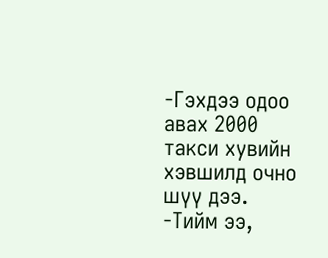-Гэхдээ одоо авах 2000 такси хувийн хэвшилд очно шүү дээ.
-Тийм ээ,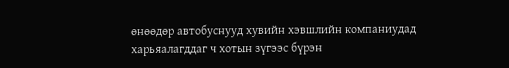өнөөдөр автобуснууд хувийн хэвшлийн компаниудад харьяалагддаг ч хотын зүгээс бүрэн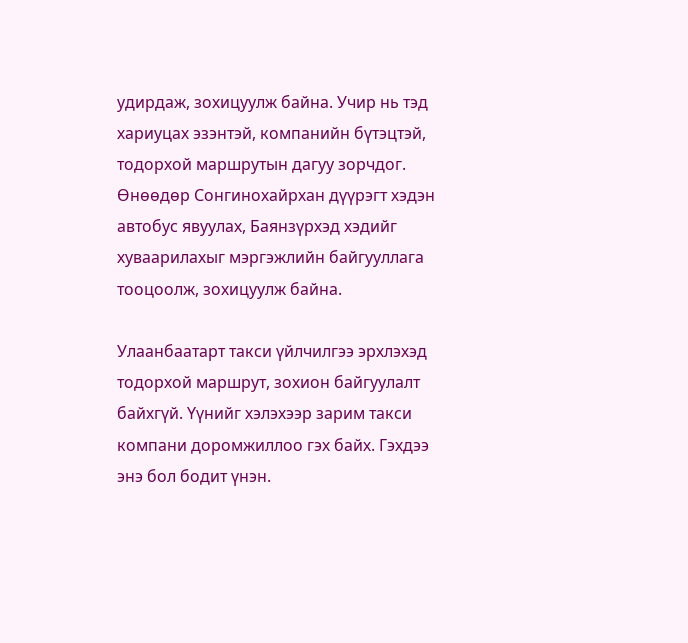удирдаж, зохицуулж байна. Учир нь тэд хариуцах эзэнтэй, компанийн бүтэцтэй, тодорхой маршрутын дагуу зорчдог. Өнөөдөр Сонгинохайрхан дүүрэгт хэдэн автобус явуулах, Баянзүрхэд хэдийг хуваарилахыг мэргэжлийн байгууллага тооцоолж, зохицуулж байна.

Улаанбаатарт такси үйлчилгээ эрхлэхэд тодорхой маршрут, зохион байгуулалт байхгүй. Үүнийг хэлэхээр зарим такси компани доромжиллоо гэх байх. Гэхдээ энэ бол бодит үнэн.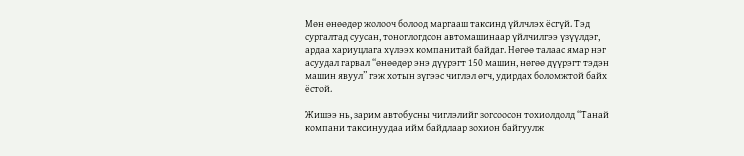Мөн өнөөдөр жолооч болоод маргааш таксинд үйлчлэх ёсгүй. Тэд сургалтад суусан, тоноглогдсон автомашинаар үйлчилгээ үзүүлдэг, ардаа хариуцлага хүлээх компанитай байдаг. Нөгөө талаас ямар нэг асуудал гарвал “өнөөдөр энэ дүүрэгт 150 машин, нөгөө дүүрэгт тэдэн машин явуул” гэж хотын зүгээс чиглэл өгч, удирдах боломжтой байх ёстой.

Жишээ нь, зарим автобусны чиглэлийг зогсоосон тохиолдолд “Танай компани таксинуудаа ийм байдлаар зохион байгуулж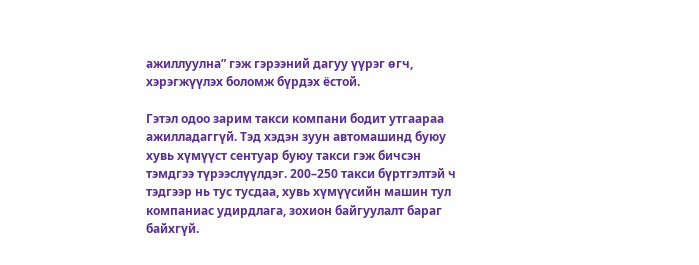ажиллуулна” гэж гэрээний дагуу үүрэг өгч, хэрэгжүүлэх боломж бүрдэх ёстой.

Гэтэл одоо зарим такси компани бодит утгаараа ажилладаггүй. Тэд хэдэн зуун автомашинд буюу хувь хүмүүст сентуар буюу такси гэж бичсэн тэмдгээ түрээслүүлдэг. 200–250 такси бүртгэлтэй ч тэдгээр нь тус тусдаа, хувь хүмүүсийн машин тул компаниас удирдлага, зохион байгуулалт бараг байхгүй.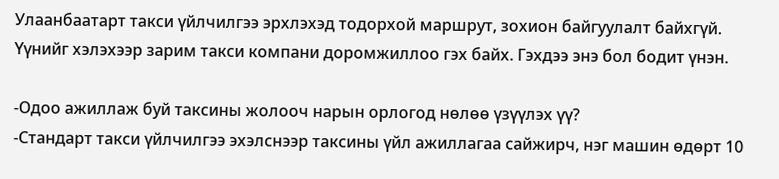Улаанбаатарт такси үйлчилгээ эрхлэхэд тодорхой маршрут, зохион байгуулалт байхгүй. Үүнийг хэлэхээр зарим такси компани доромжиллоо гэх байх. Гэхдээ энэ бол бодит үнэн.

-Одоо ажиллаж буй таксины жолооч нарын орлогод нөлөө үзүүлэх үү?
-Стандарт такси үйлчилгээ эхэлснээр таксины үйл ажиллагаа сайжирч, нэг машин өдөрт 10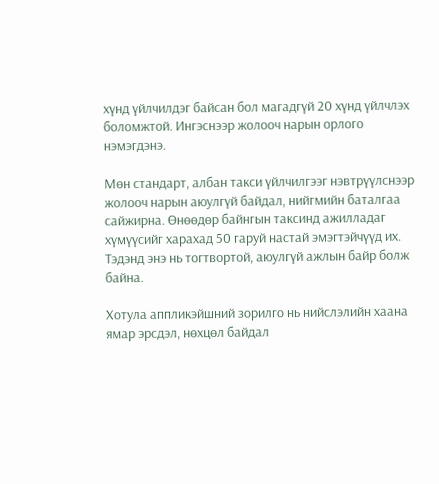хүнд үйлчилдэг байсан бол магадгүй 20 хүнд үйлчлэх боломжтой. Ингэснээр жолооч нарын орлого нэмэгдэнэ.

Мөн стандарт, албан такси үйлчилгээг нэвтрүүлснээр жолооч нарын аюулгүй байдал, нийгмийн баталгаа сайжирна. Өнөөдөр байнгын таксинд ажилладаг хүмүүсийг харахад 50 гаруй настай эмэгтэйчүүд их. Тэдэнд энэ нь тогтвортой, аюулгүй ажлын байр болж байна.

Хотула аппликэйшний зорилго нь нийслэлийн хаана ямар эрсдэл, нөхцөл байдал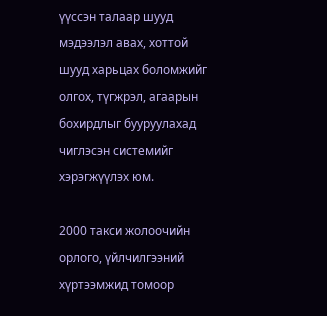үүссэн талаар шууд мэдээлэл авах, хоттой шууд харьцах боломжийг олгох, түгжрэл, агаарын бохирдлыг бууруулахад чиглэсэн системийг хэрэгжүүлэх юм.

2000 такси жолоочийн орлого, үйлчилгээний хүртээмжид томоор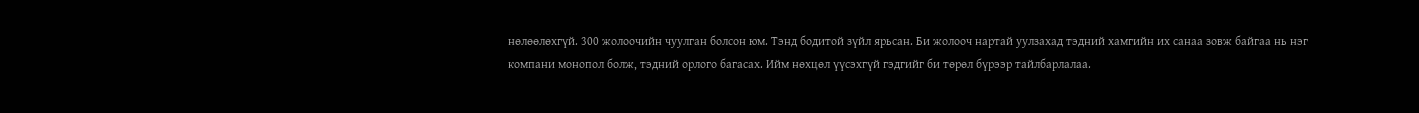нөлөөлөхгүй. 300 жолоочийн чуулган болсон юм. Тэнд бодитой зүйл ярьсан. Би жолооч нартай уулзахад тэдний хамгийн их санаа зовж байгаа нь нэг компани монопол болж, тэдний орлого багасах. Ийм нөхцөл үүсэхгүй гэдгийг би төрөл бүрээр тайлбарлалаа.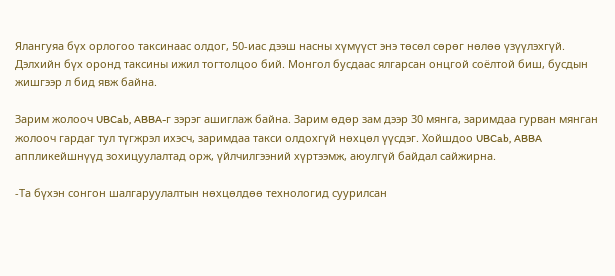Ялангуяа бүх орлогоо таксинаас олдог, 50-иас дээш насны хүмүүст энэ төсөл сөрөг нөлөө үзүүлэхгүй. Дэлхийн бүх оронд таксины ижил тогтолцоо бий. Монгол бусдаас ялгарсан онцгой соёлтой биш, бусдын жишгээр л бид явж байна.

Зарим жолооч UBCab, ABBA-г зэрэг ашиглаж байна. Зарим өдөр зам дээр 30 мянга, заримдаа гурван мянган жолооч гардаг тул түгжрэл ихэсч, заримдаа такси олдохгүй нөхцөл үүсдэг. Хойшдоо UBCab, ABBA аппликейшнүүд зохицуулалтад орж, үйлчилгээний хүртээмж, аюулгүй байдал сайжирна.

-Та бүхэн сонгон шалгаруулалтын нөхцөлдөө технологид суурилсан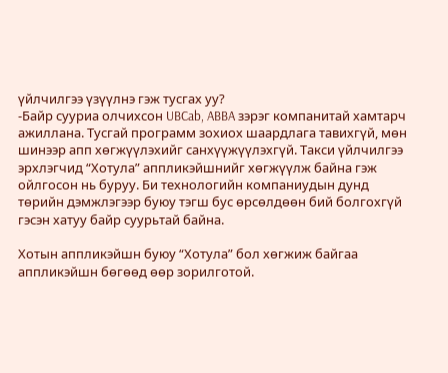үйлчилгээ үзүүлнэ гэж тусгах уу?
-Байр сууриа олчихсон UBCab, ABBA зэрэг компанитай хамтарч ажиллана. Тусгай программ зохиох шаардлага тавихгүй, мөн шинээр апп хөгжүүлэхийг санхүүжүүлэхгүй. Такси үйлчилгээ эрхлэгчид “Хотула” аппликэйшнийг хөгжүүлж байна гэж ойлгосон нь буруу. Би технологийн компаниудын дунд төрийн дэмжлэгээр буюу тэгш бус өрсөлдөөн бий болгохгүй гэсэн хатуу байр суурьтай байна.

Хотын аппликэйшн буюу “Хотула” бол хөгжиж байгаа аппликэйшн бөгөөд өөр зорилготой.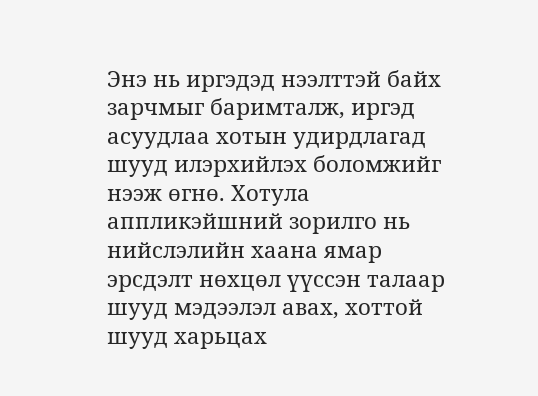Энэ нь иргэдэд нээлттэй байх зарчмыг баримталж, иргэд асуудлаа хотын удирдлагад шууд илэрхийлэх боломжийг нээж өгнө. Хотула аппликэйшний зорилго нь нийслэлийн хаана ямар эрсдэлт нөхцөл үүссэн талаар шууд мэдээлэл авах, хоттой шууд харьцах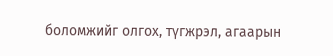боломжийг олгох, түгжрэл, агаарын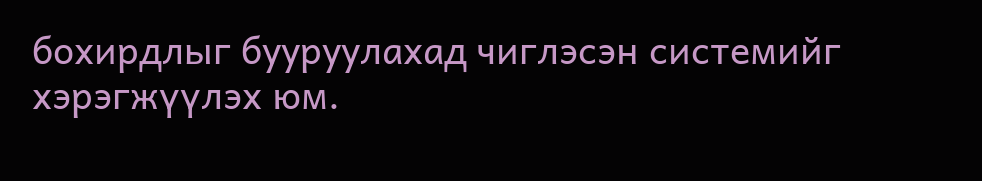бохирдлыг бууруулахад чиглэсэн системийг хэрэгжүүлэх юм.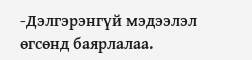-Дэлгэрэнгүй мэдээлэл өгсөнд баярлалаа.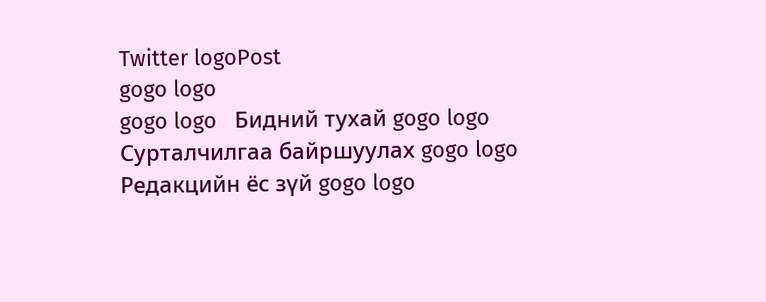Twitter logoPost
gogo logo
gogo logo   Бидний тухай gogo logo   Сурталчилгаа байршуулах gogo logo   Редакцийн ёс зүй gogo logo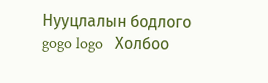Нууцлалын бодлого gogo logo   Холбоо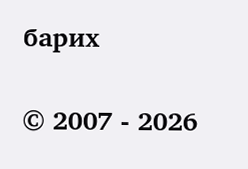барих

© 2007 - 2026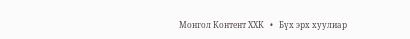Монгол Контент ХХК   •   Бүх эрх хуулиар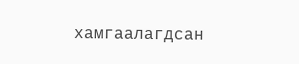хамгаалагдсан